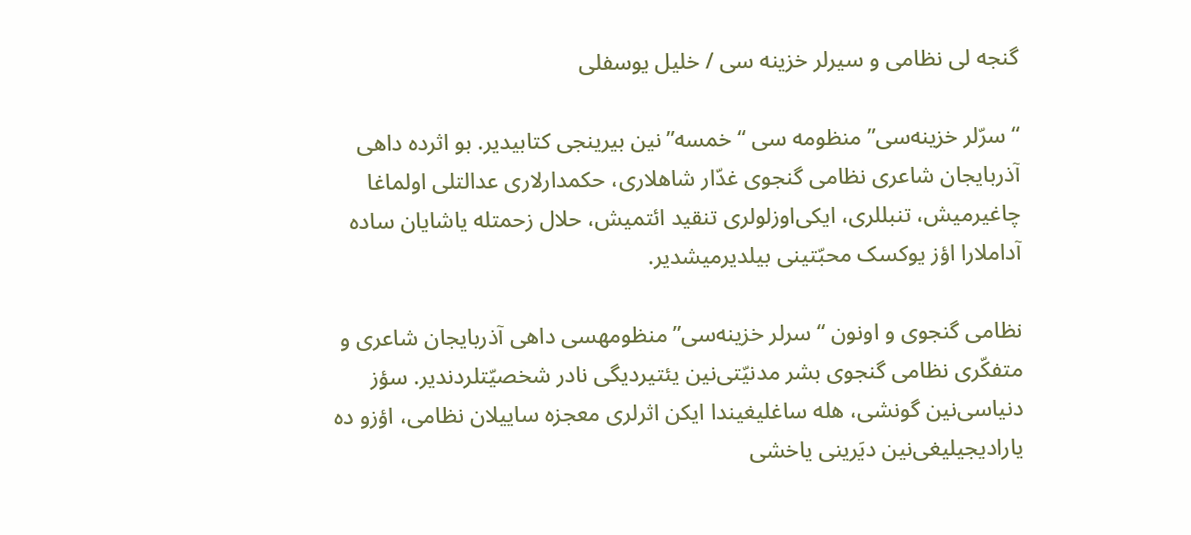گنجه لی نظامی و سیرلر خزینه سی / خلیل یوسفلی

“سرّلر خزینه‌سی” منظومه سی “خمسه”نین بیرینجی کتابیدیر. بو اثرده داهی آذربایجان شاعری نظامی گنجوی غدّار شاهلاری، حکمدارلاری عدالتلی اولماغا چاغیرمیش، تنبللری، ایکی‌اوزلولری تنقید ائتمیش، حلال زحمتله یاشایان ساده‌ آداملارا اؤز یوکسک محبّتینی بیلدیرمیشدیر.

نظامی گنجوی و اونون “سرلر خزینه‌سی” منظومهسی داهی آذربایجان شاعری و متفکّری نظامی گنجوی بشر مدنيّتی‌نین یئتیردیگی نادر شخصیّتلردندیر. سؤز دنیاسی‌نین گونشی، هله ساغلیغیندا ایکن اثرلری معجزه‌‌ ساییلان نظامی، اؤزو ده یارادیجیلیغی‌نین ديَرینی یاخشی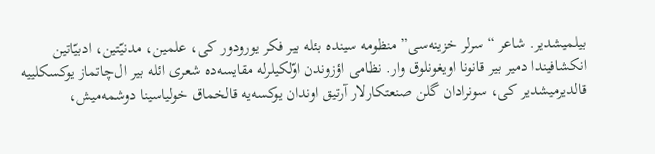بیلمیشدیر. شاعر “سرلر خزینه‌سی” منظومه سینده بئله بیر فکر یورودور کی، علمین، مدنيّتین، ادبيّاتین انکشافیندا دمیر بیر قانونا ا‌ویغونلوق وار. نظامی اؤزوندن اوّلکیلرله مقایسه‌‌ده شعری ائله بیر ال‌چاتماز یوکسکلییه قالدیرمیشدیر کی، سونرادان گلن صنعتکارلار آرتیق اوندان یوکسه‌یه قالخماق خولیاسینا دوشمه‌میش،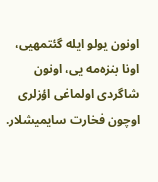اونون یولو ایله گئتمهیی، اونا بنزه‌مه یی، اونون شاگردی اولماغی اؤزلری اوچون فخارت سایمیشلار.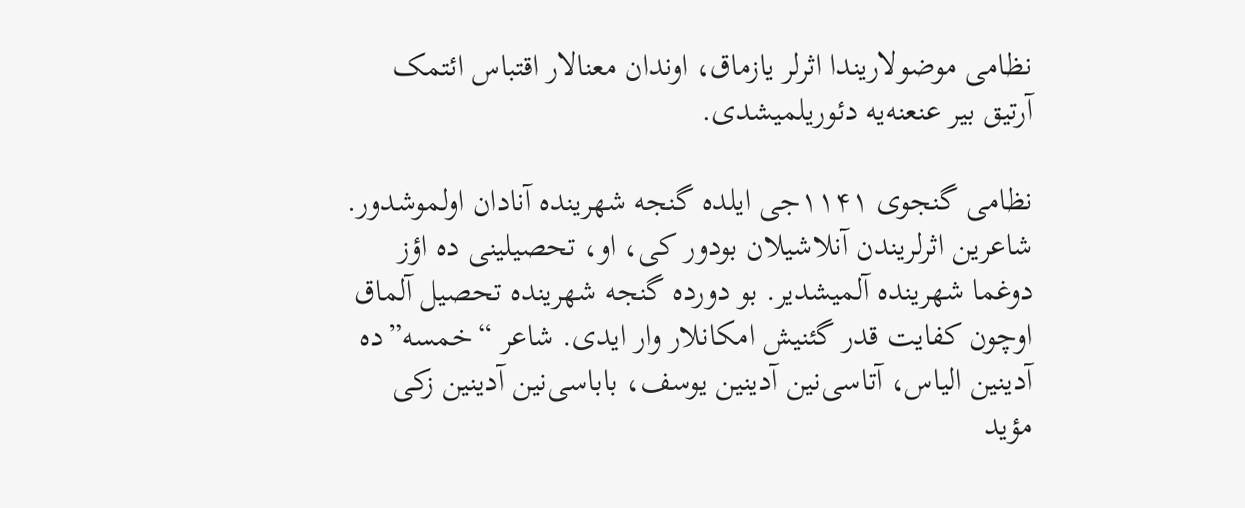نظامی موضولاریندا اثرلر یازماق، اوندان معنالار اقتباس ائتمک آرتیق بیر عنعنه‌‌یه دئوریلمیشدی.

نظامی گنجوی ۱۱۴۱جی ایلده گنجه شهرینده آنادان اولموشدور. شاعرین اثرلریندن آنلاشیلان بودور کی، او، تحصیلینی ده اؤز دوغما شهرینده آلمیشدیر. بو دورده گنجه شهرینده تحصیل آلماق اوچون کفایت قدر گئنیش امکانلار وار ایدی. شاعر “خمسه”ده آدینین الیاس، آتاسی‌نین آدینین یوسف، باباسی‌نین آدینین زکی مؤید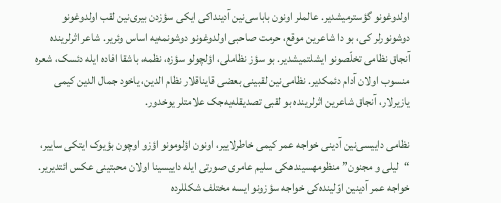اولدوغونو گؤسترمیشدیر. عالملر اونون باباسی‌نین آدینداکی ایکی سؤزدن بیری‌نین لقب اولدوغونو دوشونورلر کی، بو دا شاعرین موقع، حرمت صاحبی اولدوغونو دوشونمه‌یه اساس وئریر. شاعر اثرلرینده آنجاق نظامی تخلّصونو ایشلتمیشدیر. بو سؤز نظاملی، اؤلچولو سؤزه، نظمه، باشقا افاده‌ ایله دئسک، شعره منسوب اولان آدام دئمکدیر. نظامی‌نین لقبینی بعضی قایناقلار نظام الدین، یاخود جمال الدین کیمی یازیرلار، آنجاق شاعرین اثرلرینده بو لقبی تصدیقله‌یه‌جک علامتلر یوخدور.

نظامی داییسی‌نین آدینی خواجه عمر کیمی خاطرلاییر، اونون اؤلومونو اؤزو اوچون بؤیوک ایتکی ساییر، “لیلی و مجنون” منظومهسیندهکی سلیم عامری صورتی ایله داییسینا اولان محبتینی عکس ائتدیریر. خواجه عمر آدینین اوّلینده‌کی خواجه سؤزونو ایسه مختلف شکللرده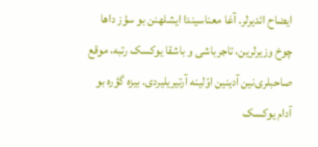ایضاح ائدیرلر. آغا معناسیندا ایشلهنن بو سؤز داها چوخ وزیرلرین، تاجرباشی و باشقا یوکسک رتبه‌، موقع صاحبلری‌نین آدینین اوّلینه آرتیریلیردی. بیزه گؤره بو آدام یوکسک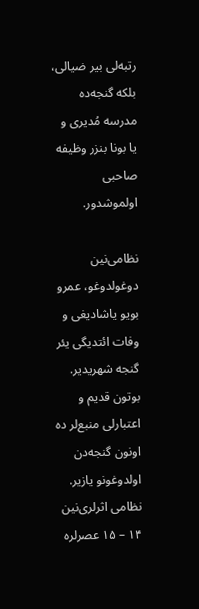رتبه‌لی بیر ضیالی، بلکه گنجه‌ده مدرسه مُدیری و یا بونا بنزر وظیفه‌‌‌ صاحبی اولموشدور.

نظامی‌نین دوغولدوغو، عمرو بویو یاشادیغی و وفات ائتدیگی یئر گنجه شهریدیر. بوتون قدیم و اعتبارلی منبع‌لر ده اونون گنجه‌دن اولدوغونو یازیر. نظامی اثرلری‌نین ۱۴ – ۱۵ عصرلره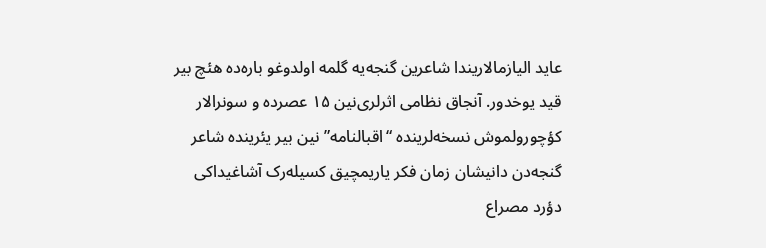عاید الیازمالاریندا شاعرین گنجه‌یه گلمه اولدوغو باره‌ده هئچ بیر قید یوخدور. آنجاق نظامی اثرلری‌نین ۱۵ عصرده و سونرالار کؤچورولموش نسخه‌لرینده “اقبالنامه”نین بیر یئرینده شاعر گنجه‌دن دانیشان زمان فکر یاریمچیق کسیله‌رک آشاغیداکی دؤرد مصراع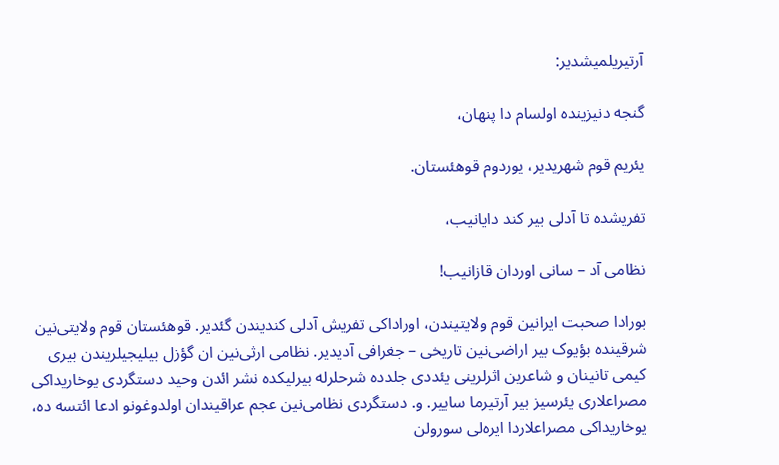آرتیریلمیشدیر:

گنجه دنیزینده اولسام دا پنهان،

یئریم قوم شهریدیر، یوردوم قوهئستان.

تفریشده تا آدلی بیر کند دایانیب،

نظامی آد – سانی اوردان قازانیب!

بورادا صحبت ایرانین قوم ولایتیندن، اوراداکی تفریش آدلی کندیندن گئدیر. قوهئستان قوم ولایتی‌نین شرقینده بؤیوک بیر اراضی‌نین تاریخی – جغرافی آدیدیر. نظامی ارثی‌نین ان گؤزل بیلیجیلریندن بیری کیمی تانینان و شاعرین اثرلرینی یئددی جلدده شرحلرله بیرلیکده نشر ائدن وحید دستگردی یوخاریداکی مصراعلاری یئرسیز بیر آرتیرما ساییر. و. دستگردی نظامی‌نین عجم عراقیندان اولدوغونو ادعا ائتسه ده، یوخاریداکی مصراعلاردا ایره‌لی سورولن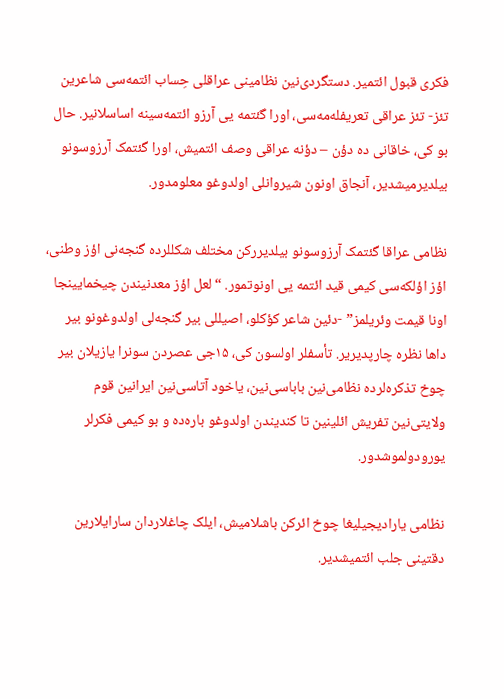فکری قبول ائتمیر. دستگردی‌نین نظامینی عراقلی حِساب ائتمه‌سی شاعرین تئز- تئز عراقی تعریفله‌مه‌سی، اورا گئتمه یی آرزو ائتمه‌سینه اساسلانیر. حال‌ بو کی، خاقانی ده دؤن – دؤنه عراقی وصف ائتمیش، اورا گئتمک آرزوسونو بیلدیرمیشدیر، آنجاق اونون شیروانلی اولدوغو معلومدور.

نظامی عراقا گئتمک آرزوسونو بیلدیررکن مختلف شکللرده گنجه‌نی اؤز وطنی، اؤز اؤلکه‌سی کیمی قید ائتمه یی اونوتمور. “لعل اؤز معدنیندن چیخمایینجا اونا قیمت وئریلمز” -دئین شاعر کؤکلو، اصیللی بیر گنجه‌لی اولدوغونو بیر داها نظره چارپدیریر. تأسفلر اولسون کی، ۱۵جی عصردن سونرا یازیلان بیر چوخ تذکره‌لرده نظامی‌نین باباسی‌نین، یاخود آتاسی‌نین ایرانین قوم ولایتی‌نین تفریش ائلینین تا کندیندن اولدوغو باره‌ده و بو کیمی فکرلر یورودولموشدور.

نظامی یارادیجیلیغا چوخ ائرکن باشلامیش، ایلک چاغلاردان سارایلارین دقتینی جلب ائتمیشدیر.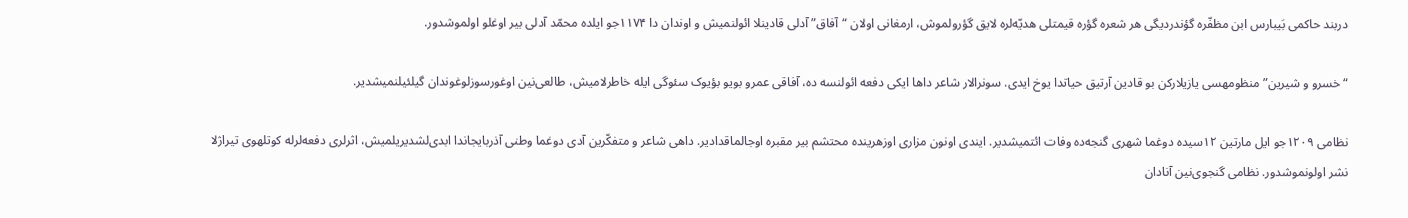دربند حاکمی بَیبارس ابن مظفّره گؤندردیگی هر شعره گؤره قیمتلی هديّه‌‌لره لایق گؤرولموش، ارمغانی اولان “آفاق” آدلی قادینلا ائولنمیش و اوندان دا ۱۱۷۴جو ایلده محمّد آدلی بیر اوغلو اولموشدور.

“خسرو و شیرین” منظومهسی یازیلارکن بو قادین آرتیق حیاتدا یوخ ایدی. سونرالار شاعر داها ایکی دفعه‌‌ ائولنسه ده، آفاقی عمرو بویو بؤیوک سئوگی ایله خاطرلامیش، طالعی‌نین اوغورسوزلوغوندان گیلئیلنمیشدیر.

نظامی ۱۲۰۹جو ایل مارتین ۱۲سیده دوغما شهری گنجه‌ده وفات ائتمیشدیر. ایندی اونون مزاری اوزهرینده محتشم بیر مقبره اوجالماقدادیر. داهی شاعر و متفکّرین آدی دوغما وطنی آذربایجاندا ابدی‌لشدیریلمیش، اثرلری دفعه‌‌لرله کوتلهوی تیراژلا نشر اولونموشدور. نظامی گنجوی‌نین آنادان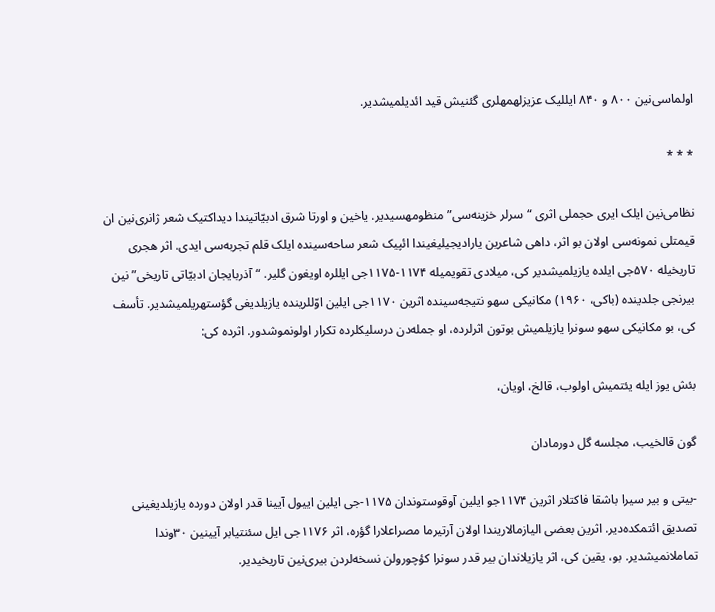اولماسی‌نین ۸۰۰ و ۸۴۰ ایللیک عزیزلهمهلری گئنیش قید ائدیلمیشدیر.

* * *

نظامی‌نین ایلک ایری حجملی اثری “سرلر خزینه‌سی” منظومهسیدیر. یاخین و اورتا شرق ادبيّاتیندا دیداکتیک شعر ژانری‌نین ان قیمتلی نمونه‌سی اولان بو اثر، داهی شاعرین یارادیجیلیغیندا ائپیک شعر ساحه‌‌‌سینده ایلک قلم تجربه‌سی ایدی. اثر هجری تاریخیله ۵۷۰جی ایلده یازیلمیشدیر کی، میلادی تقویمیله ۱۱۷۴-۱۱۷۵جی ایللره اویغون گلیر. “آذربایجان ادبيّاتی تاریخی”نین بیرنجی جلدینده (باکی، ۱۹۶۰) مکانیکی سهو نتیجه‌سینده اثرین ۱۱۷۰جی ایلین اوّللرینده یازیلدیغی گؤستهریلمیشدیر. تأسف کی، بو مکانیکی سهو سونرا یازیلمیش بوتون اثرلرده، او جمله‌‌‌دن درسلیکلرده تکرار اولونموشدور. اثرده کی:

بئش یوز ایله یئتمیش اولوب، قالخ، اویان،

گون قالخیب، مجلسه گل دورمادان

-بیتی و بیر سیرا باشقا فاکتلار اثرین ۱۱۷۴جو ایلین آوقوستوندان ۱۱۷۵-جی ایلین اییول آیینا قدر اولان دورده یازیلدیغینی تصدیق ائتمکده‌دیر. اثرین بعضی الیازمالاریندا اولان آرتیرما مصراعلارا گؤره، اثر ۱۱۷۶جی ایل سئنتیابر آیینین ۳۰وندا تماملانمیشدیر. بو، یقین کی، اثر یازیلاندان بیر قدر سونرا کؤچورولن نسخه‌لردن بیری‌نین تاریخیدیر.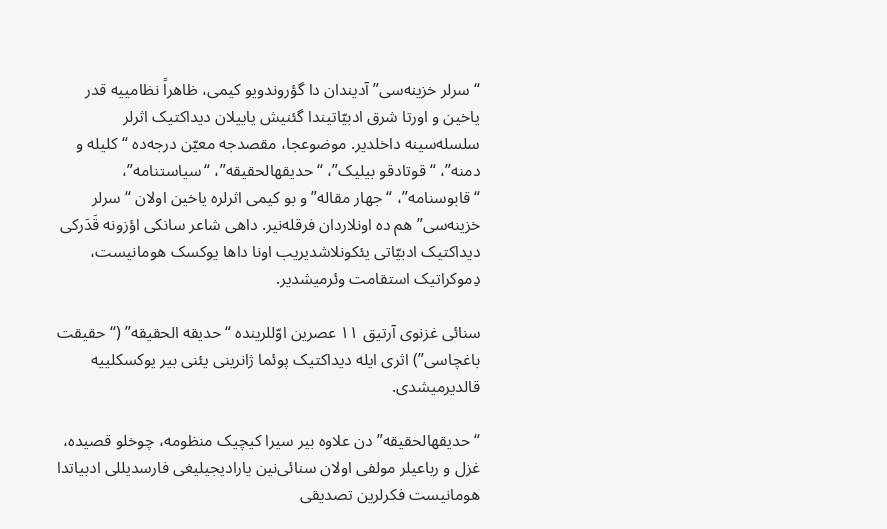“سرلر خزینه‌سی” آدیندان دا گؤروندویو کیمی، ظاهراً نظامییه قدر یاخین و اورتا شرق ادبيّاتیندا گئنیش یاییلان دیداکتیک اثرلر سلسله‌سینه داخلدیر. موضوعجا، مقصدجه معيّن درجه‌‌‌ده “کلیله و دمنه”، “قوتادقو بیلیک”، “حدیقهالحقیقه”، “سیاستنامه”، “قابوسنامه”، “جهار مقاله” و بو کیمی اثرلره یاخین اولان “سرلر خزینه‌سی” هم ده اونلاردان فرقله‌نیر. داهی شاعر سانکی اؤزونه قَدَرکی دیداکتیک ادبيّاتی یئکونلاشدیریب اونا داها یوکسک هومانیست، دِموکراتیک استقامت وئرمیشدیر.

سنائی غزنوی آرتیق ۱۱ عصرین اوّللرینده “حدیقه الحقیقه” (“حقیقت باغچاسی”) اثری ایله دیداکتیک پوئما ژانرینی یئنی بیر یوکسکلییه قالدیرمیشدی.

“حدیقهالحقیقه”دن علاوه‌‌ بیر سیرا کیچیک منظومه، چوخلو قصیده‌‌‌، غزل و رباعیلر مولفی اولان سنائی‌نین یارادیجیلیغی فارسدیللی ادبیاتدا هومانیست فکرلرین تصدیقی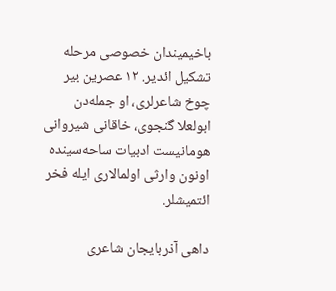باخیمیندان خصوصی مرحله‌‌‌ تشکیل ائدیر. ۱۲ عصرین بیر چوخ شاعرلری، او جمله‌‌‌دن ابولعلا گنجوی، خاقانی شیروانی هومانیست ادبیات ساحه‌‌‌سینده اونون وارثی اولمالاری ایله فخر ائتمیشلر.

داهی آذربایجان شاعری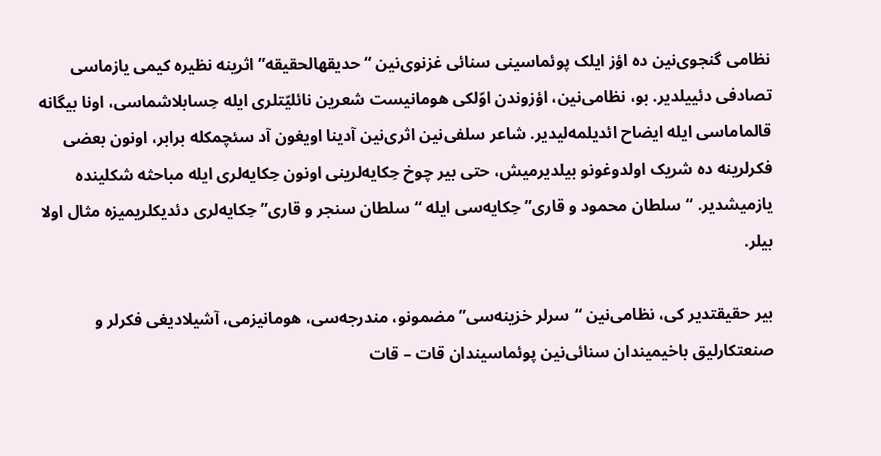نظامی گنجوی‌نین ده اؤز ایلک پوئماسینی سنائی غزنوی‌نین “حدیقهالحقیقه” اثرینه نظیره‌ کیمی یازماسی تصادفی دئییلدیر. بو، نظامی‌نین، اؤزوندن اوّلکی هومانیست شعرین نائلیّتلری ایله حِسابلاشماسی، اونا بیگانه قالماماسی ایله ایضاح ائدیلمه‌لیدیر. شاعر سلفی‌نین اثری‌نین آدینا اویغون آد سئچمکله برابر، اونون بعضی فکرلرینه ده شریک اولدوغونو بیلدیرمیش، حتی بیر چوخ حِکایه‌‌لرینی اونون حِکایه‌‌لری ایله مباحثه‌ شکلینده یازمیشدیر. “سلطان محمود و قاری” حِکایه‌‌سی ایله “سلطان سنجر و قاری” حِکایه‌‌لری دئدیکلریمیزه مثال اولا بیلر.

بیر حقیقتدیر کی، نظامی‌نین “سرلر خزینه‌سی” مضمونو، مندرجه‌سی، هومانیزمی، آشیلادیغی فکرلر و صنعتکارلیق باخیمیندان سنائی‌نین پوئماسیندان قات – قات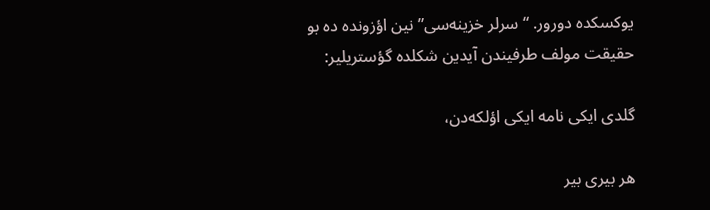یوکسکده دورور. “سرلر خزینه‌سی”نین اؤزونده ده بو حقیقت مولف طرفیندن آیدین شکلده گؤستریلیر:

گلدی ایکی نامه ایکی اؤلکه‌دن،

هر بیری بیر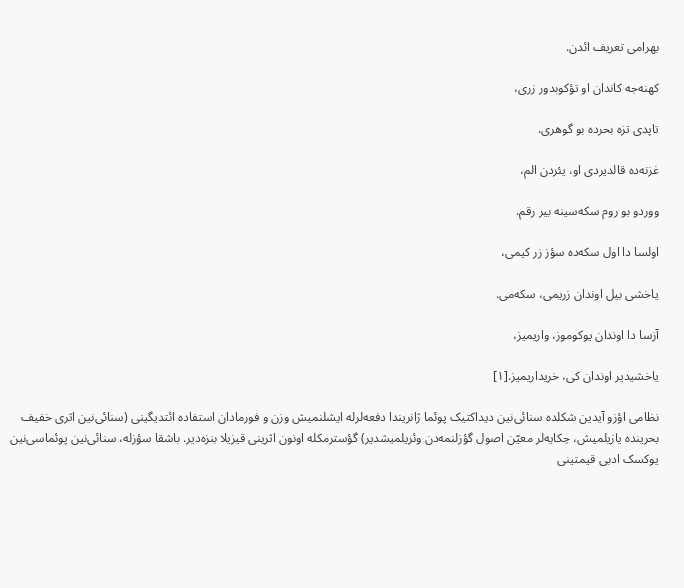بهرامی تعریف ائدن.

کهنه‌جه کاندان او تؤکوبدور زری،

تاپدی تزه بحرده بو گوهری.

غزنه‌ده قالدیردی او، یئردن الم،

ووردو بو روم سکه‌‌‌سینه بیر رقم.

اولسا دا اول سکه‌‌‌ده سؤز زر کیمی،

یاخشی بیل اوندان زریمی، سکه‌‌‌می.

آزسا دا اوندان یوکوموز، واریمیز،

یاخشیدیر اوندان کی، خریداریمیز.[۱]

نظامی اؤزو آیدین شکلده سنائی‌نین دیداکتیک پوئما ژانریندا دفعه‌‌لرله ایشلنمیش وزن و فورمادان استفاده‌ ائتدیگینی (سنائی‌نین اثری خفیف بحرینده یازیلمیش، حِکایه‌‌لر معيّن اصول گؤزلنمه‌دن وئریلمیشدیر) گؤسترمکله اونون اثرینی قیزیلا بنزه‌دیر. باشقا سؤزله، سنائی‌نین پوئماسی‌نین یوکسک ادبی قیمتینی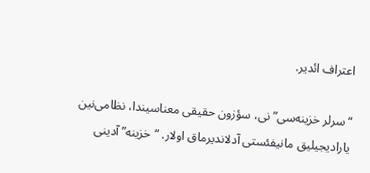اعتراف ائدیر.

“سرلر خزینه‌سی”نی، سؤزون حقیقی معناسیندا، نظامی‌نین یارادیجیلیق مانیفئستی آدلاندیرماق اولار. “خزینه” آدینی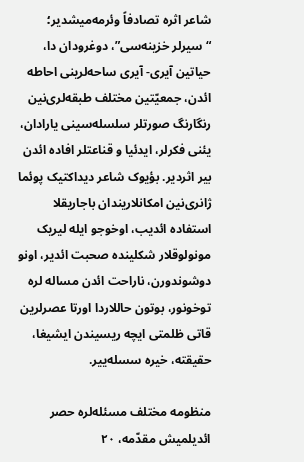شاعر اثره تصادفاً وئرمه‌میشدیر؛ “سیرلر خزینه‌سی”، دوغرودان دا، حیاتین آیری- آیری ساحه‌‌‌لرینی احاطه‌‌‌ ائدن، جمعيّتین مختلف طبقه‌‌‌لری‌نین رنگارنگ صورتلر سلسله‌سینی یارادان، یئنی فکرلر، ایدئیا و قناعتلر افاده‌ ائدن بیر اثردیر. بؤیوک شاعر دیداکتیک پوئما ژانری‌نین امکانلاریندان باجاریقلا استفاده‌ ائدیب، اوخوجو ایله لیریک مونولوقلار شکلینده صحبت ائدیر، اونو دوشوندورن، ناراحت ائدن مساله لره توخونور، بوتون حاللاردا اورتا عصرلرین قاتی ظلمتی ایچه ریسیندن ایشیغا، حقیقته، خیره سسله‌ییر.

منظومه مختلف مسئله‌‌لره حصر ائدیلمیش مقدّمه‌، ۲۰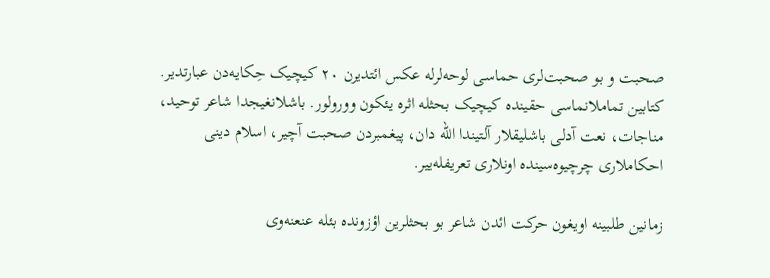صحبت و بو صحبت‌لری حماسی لوحه‌‌‌لرله عکس ائتدیرن ۲۰ کیچیک حِکایه‌‌دن عبارتدیر. کتابین تماملانماسی حقینده کیچیک بحثله اثره یئکون وورولور. باشلانغیجدا شاعر توحید، مناجات، نعت آدلی باشلیقلار آلتیندا الله دان، پیغمبردن صحبت آچیر، اسلام دینی احکاملاری چرچیوه‌سینده اونلاری تعریفله‌ییر.

زمانین طلبینه اویغون حرکت ائدن شاعر بو بحثلرین اؤزونده بئله عنعنه‌‌وی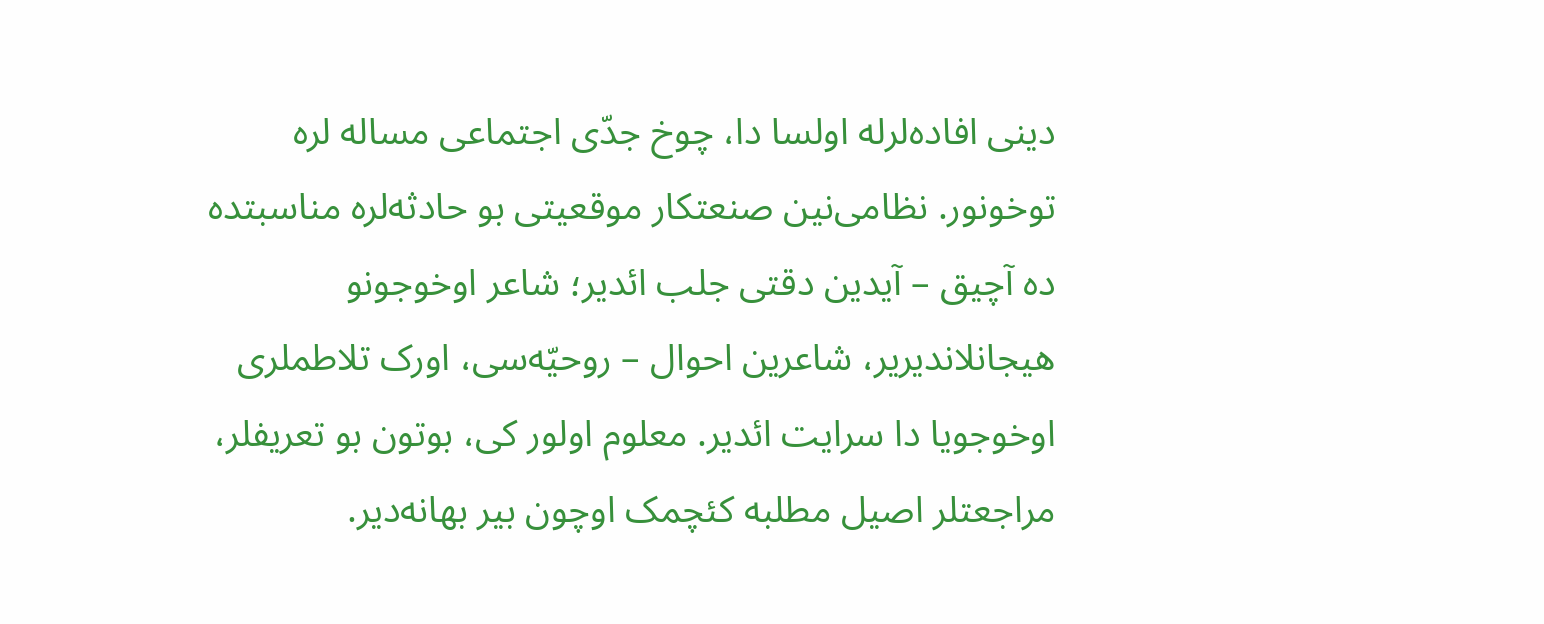دینی افاده‌لرله اولسا دا، چوخ جدّی اجتماعی مساله لره توخونور. نظامی‌نین صنعتکار موقعیتی بو حادثه‌‌‌لره مناسبتده ده آچیق – آیدین دقتی جلب ائدیر؛ شاعر اوخوجونو هیجانلاندیریر، شاعرین احوال – روحیّه‌‌سی، اورک تلاطملری اوخوجویا دا سرایت ائدیر. معلوم اولور کی، بوتون بو تعریفلر، مراجعتلر اصیل مطلبه کئچمک اوچون بیر بهانه‌دیر.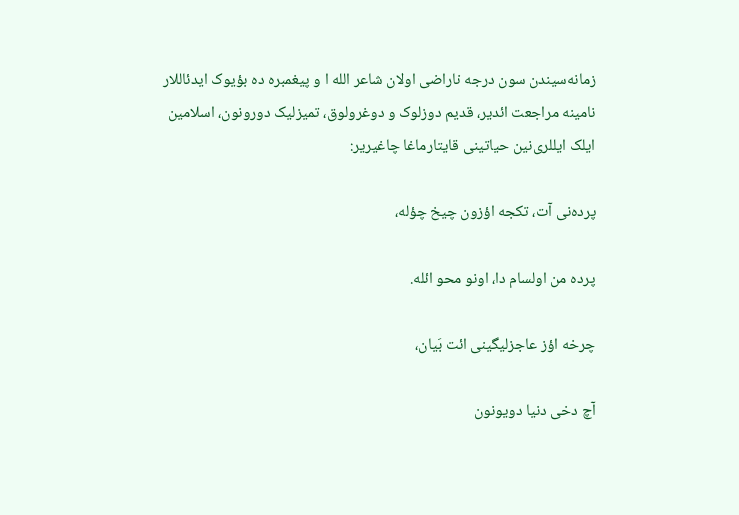زمانه‌سیندن سون درجه‌‌‌ ناراضی اولان شاعر الله ا و پیغمبره ده بؤیوک ایدئاللار نامینه مراجعت ائدیر، قدیم دوزلوک و دوغرولوق، تمیزلیک دورونون، اسلامین ایلک ایللری‌نین حیاتینی قایتارماغا چاغیریر:

پرده‌نی آت، تکجه اؤزون چیخ چؤله،

پرده من اولسام دا، اونو محو ائله.

چرخه اؤز عاجزلیگینی ائت بَیان،

آچ دخی دنیا دویونون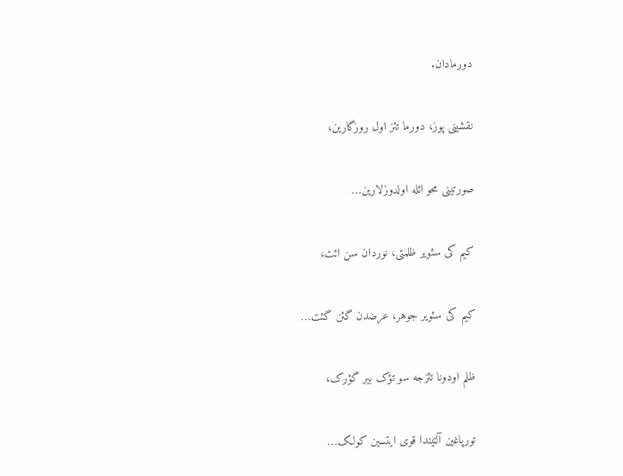دورمادان.

نقشینی پوز، دورما تئز اول روزگارین،

صورتینی محو ائله اولدوزلارین…

کیم کی سئویر ظلمتی، نوردان سن ائت،

کیم کی سئویر جوهر، عرضدن گئن گئت…

ظلم اودونا تئزجه سو تؤک بیر گؤرک،

تورپاغین آلتیندا قوی ایتسین کولک…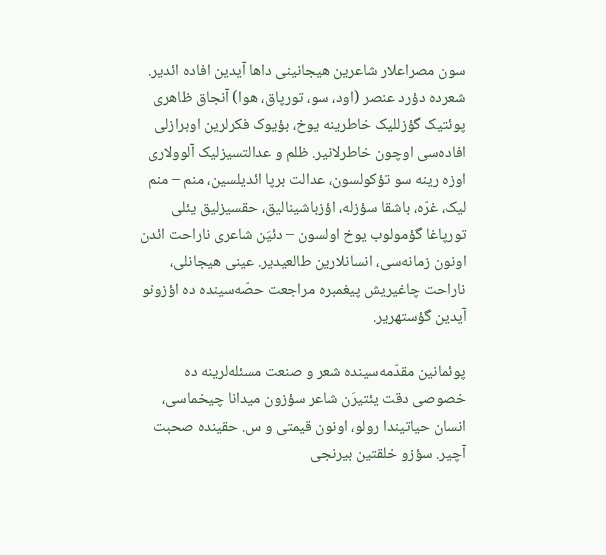سون مصراعلار شاعرین هیجانینی داها آیدین افاده‌ ائدیر. شعرده دؤرد عنصر (اود، سو، تورپاق، هوا) آنجاق ظاهری پوئتیک گؤزللیک خاطرینه یوخ، بؤیوک فکرلرین اوبرازلی افاده‌سی اوچون خاطرلانیر. ظلم و عدالتسیزلیک آلوولاری اوزه رینه سو تؤکولسون، عدالت برپا ائدیلسین، منم – منم لیک، غرّه‌، باشقا سؤزله، اؤزباشینالیق، حقسیزلیق یئلی تورپاغا گؤمولوب یوخ اولسون – دئیَن شاعری ناراحت ائدن اونون زمانه‌سی، انسانلارین طالعیدیر. عینی هیجانلی، ناراحت چاغیریش پیغمبره مراجعت حصّه‌‌‌سینده ده اؤزونو آیدین گؤستهریر.

پوئمانین مقدّمه‌سینده شعر و صنعت مسئله‌‌لرینه ده خصوصی دقت یئتیرَن شاعر سؤزون میدانا چیخماسی، انسان حیاتیندا رولو، اونون قیمتی و س. حقینده صحبت آچیر. سؤزو خلقتین بیرنجی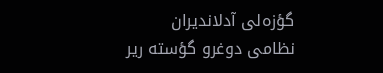گؤزه‌لی آدلاندیران نظامی دوغرو گؤسته ریر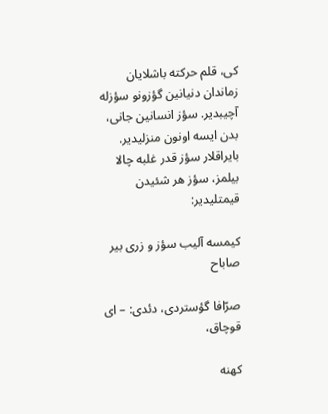کی، قلم حرکته باشلایان زماندان دنیانین گؤزونو سؤزله آچیبدیر. سؤز انسانین جانی، بدن ایسه اونون منزلیدیر. بایراقلار سؤز قدر غلبه‌ چالا بیلمز، سؤز هر شئیدن قیمتلیدیر:

کیمسه آلیب سؤز و زری بیر صاباح

صرّافا گؤستردی، دئدی: – ای قوچاق،

کهنه‌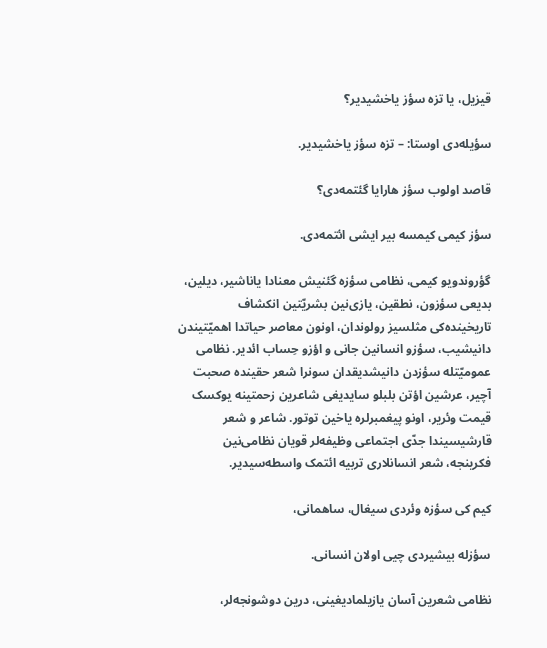قیزیل، یا تزه سؤز یاخشیدیر؟

سؤیله‌دی اوستا: – تزه سؤز یاخشیدیر.

قاصد اولوب سؤز هارایا گئتمه‌دی؟

سؤز کیمی کیمسه بیر ایشی ائتمه‌دی.

گؤروندویو کیمی، نظامی سؤزه گئنیش معنادا یاناشیر، دیلین، بدیعی سؤزون، نطقین، یازی‌نین بشریّتین انکشاف تاریخینده‌کی مثلسیز رولوندان، اونون معاصر حیاتدا اهميّتیندن دانیشیب، سؤزو انسانین جانی و اؤزو حِساب ائدیر. نظامی عمومیّتله سؤزدن دانیشدیقدان سونرا شعر حقینده صحبت آچیر، عرشین اؤتن بلبلو سایدیغی شاعرین زحمتینه یوکسک قیمت وئریر، اونو پیغمبرلره یاخین توتور. شاعر و شعر قارشیسیندا جدّی اجتماعی وظیفه‌‌‌لر قویان نظامی‌نین فکرینجه، شعر انسانلاری تربیه‌‌ ائتمک واسطه‌‌‌سیدیر.

کیم کی سؤزه وئردی سیغال، ساهمانی،

سؤزله بیشیردی چیی اولان انسانی.

نظامی شعرین آسان یازیلمادیغینی، درین دوشونجه‌لر،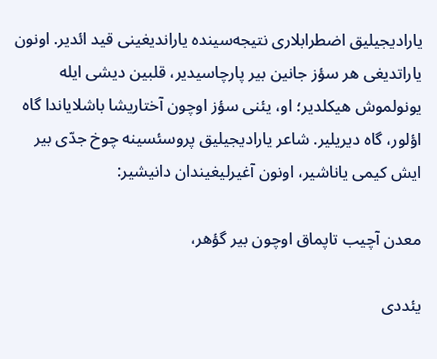یارادیجیلیق اضطرابلاری نتیجه‌سینده یاراندیغینی قید ائدیر. اونون یاراتدیغی هر سؤز جانین بیر پارچاسیدیر، قلبین دیشی ایله یونولموش هیکلدیر؛ او، یئنی سؤز اوچون آختاریشا باشلایاندا گاه اؤلور، گاه دیریلیر. شاعر یارادیجیلیق پروسئسینه چوخ جدّی بیر ایش کیمی یاناشیر، اونون آغیرلیغیندان دانیشیر:

معدن آچیب تاپماق اوچون بیر گؤهر،

یئددی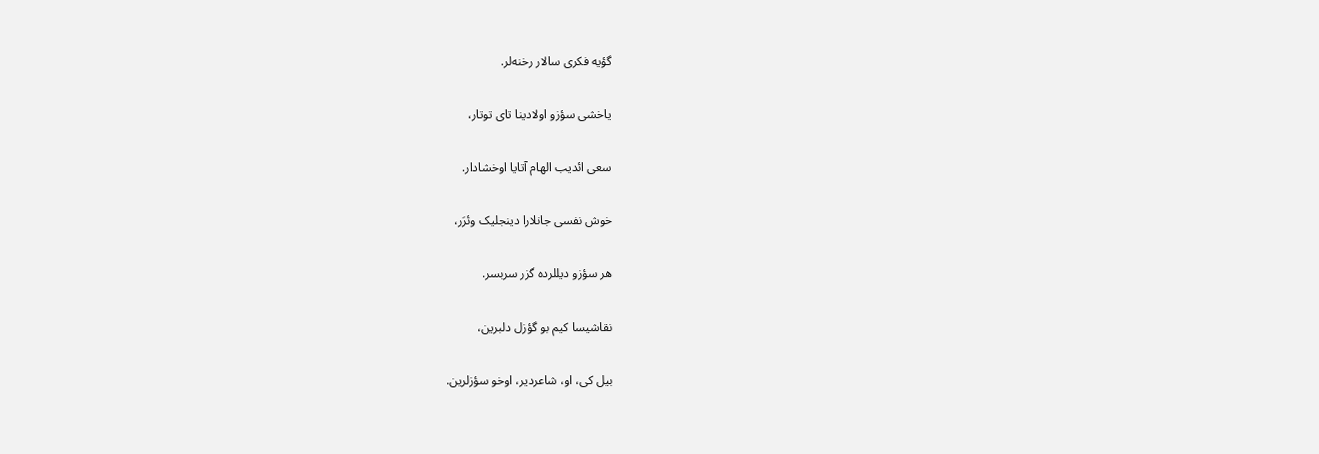گؤیه فکری سالار رخنه‌لر.

یاخشی سؤزو اولادینا تای توتار،

سعی ائدیب الهام آتایا اوخشادار.

خوش نفسی جانلارا دینجلیک وئرَر،

هر سؤزو دیللرده گزر سربسر.

نقاشیسا کیم بو گؤزل دلبرین،

بیل کی، او، شاعردیر، اوخو سؤزلرین.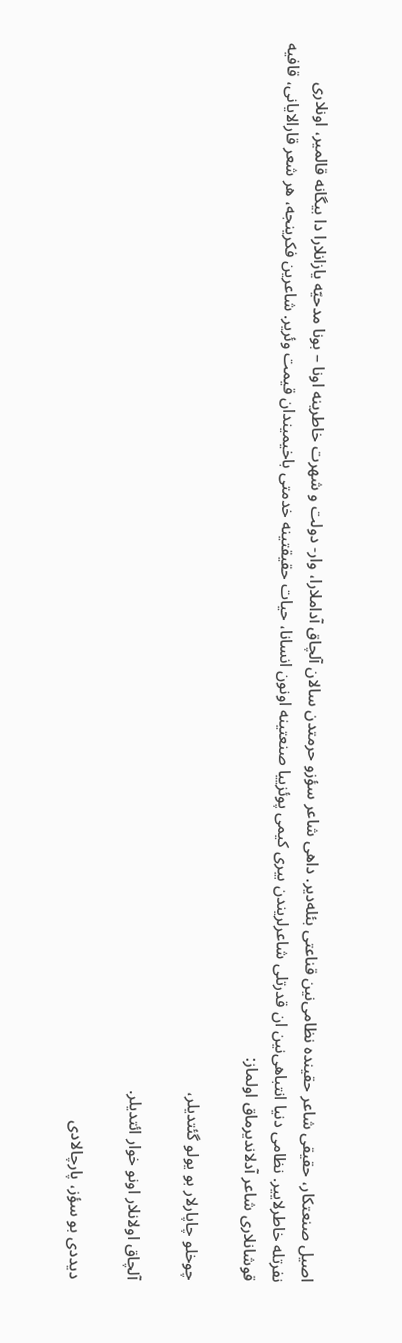اصیل صنعتکار، حقیقی شاعر حقینده نظامی‌نین قناعتی بئله‌دیر. داهی شاعر سؤزو حرمتدن سالان آلچاق آداملارا، وار- دولت و شهرت خاطرینه اونا – بونا مدحيّه‌‌ یازانلارا دا بیگانه قالمیر، اونلاری نفرتله خاطرلاییر. نظامی دنیا انتباهی‌نین ان قدرتلی شاعرلریندن بیری کیمی پوئزییا صنعتینه اونون انسانا، حیات حقیقتینه خدمتی باخیمیندان قیمت وئریر. شاعرین فکرینجه، هر شعر قارالایانی، قافیه‌‌ قوشانلاری شاعر آدلاندیرماق اولماز:

چوخلو چاپارلار بو یولو گئتدیلر،

آلچاق اولانلار اونو خوار ائتدیلر.

دیددی بو سؤز، پارچالادی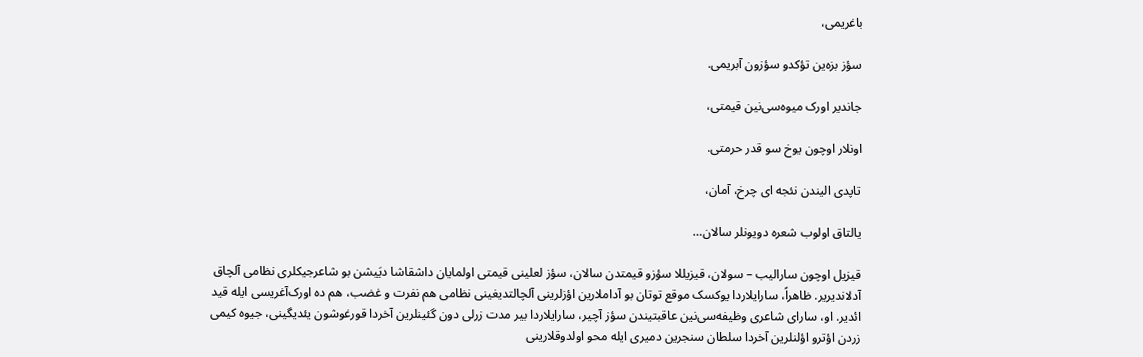باغریمی،

سؤز بزه‌ین تؤکدو سؤزون آبریمی.

جاندیر اورک میوه‌‌سی‌نین قیمتی،

اونلار اوچون یوخ سو قدر حرمتی.

تاپدی الیندن نئجه ای چرخ، آمان،

یالتاق اولوب شعره دویونلر سالان…

قیزیل اوچون سارالیب – سولان، قیزیللا سؤزو قیمتدن سالان، سؤز لعلینی قیمتی اولمایان داشقاشا ديَیشن بو شاعرجیکلری نظامی آلچاق آدلاندیریر. ظاهراً، سارایلاردا یوکسک موقع توتان بو آداملارین اؤزلرینی آلچالتدیغینی نظامی هم نفرت و غضب، هم ده اورک‌آغریسی ایله قید ائدیر. او، سارای شاعری وظیفه‌‌‌سی‌نین عاقبتیندن سؤز آچیر، سارایلاردا بیر مدت زرلی دون گئینلرین آخردا قورغوشون یئدیگینی، جیوه کیمی زردن اؤترو اؤلنلرین آخردا سلطان سنجرین دمیری ایله محو اولدوقلارینی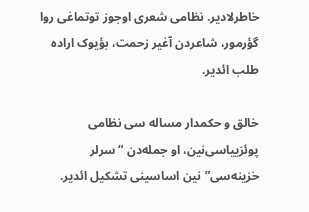خاطرلادیر. نظامی شعری اوجوز توتماغی روا گؤرمور، شاعردن آغیر زحمت، بؤیوک اراده‌ طلب ائدیر.

خالق و حکمدار مساله سی نظامی پوئزییاسی‌نین، او جمله‌‌‌دن “سرلر خزینه‌سی”نین اساسینی تشکیل ائدیر.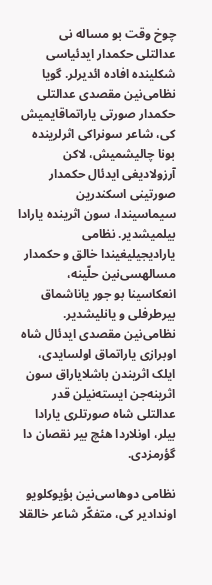چوخ وقت بو مساله نی عدالتلی حکمدار ایدئیاسی شکلینده افاده‌ ائدیرلر. گویا نظامی‌نین مقصدی عدالتلی حکمدار صورتی یاراتماقایمیش کی، شاعر سونراکی اثرلرینده بونا چالیشمیش، لاکن آرزولادیغی ایدئال حکمدار صورتینی اسکندرین سیماسیندا، سون اثرینده یارادا بیلمیشدیر. نظامی یارادیجیلیغیندا خالق و حکمدار مسالهسی‌نین حلّینه، انعکاسینا بو جور یاناشماق بیرطرفلی و یانلیشدیر. نظامی‌نین مقصدی ایدئال شاه اوبرازی یاراتماق اولسایدی، ایلک اثریندن باشلایاراق سون اثرینه‌جن ایسته‌نیلن قدر عدالتلی شاه صورتلری یارادا بیلر، اونلاردا هئچ بیر نقصان دا گؤرمزدی.

نظامی دوهاسی‌نین بؤیوکلویو اوندادیر کی، متفکّر شاعر خالقلا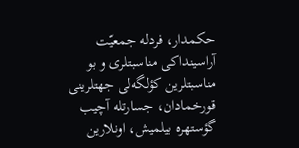حکمدار، فردله جمعيّت آراسینداکی مناسبتلری و بو مناسبتلرین کؤلگه‌لی جهتلرینی قورخمادان، جسارتله آچیب گؤستهره بیلمیش، اونلارین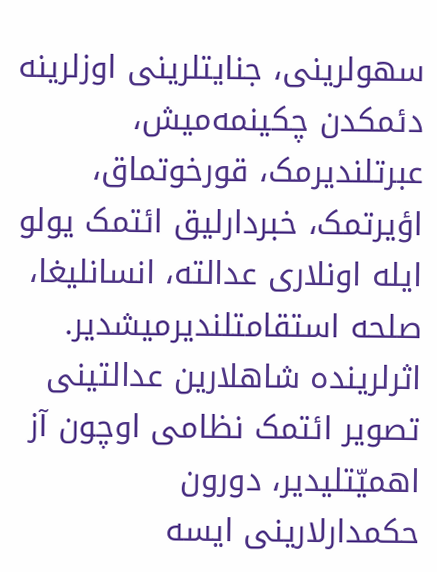سهولرینی، جنایتلرینی اوزلرینه دئمکدن چکینمه‌میش، عبرتلندیرمک، قورخوتماق، اؤیرتمک، خبردارلیق ائتمک یولو ایله اونلاری عدالته، انسانلیغا، صلحه استقامتلندیرمیشدیر. اثرلرینده شاهلارین عدالتینی تصویر ائتمک نظامی اوچون آز اهميّتلیدیر، دورون حکمدارلارینی ایسه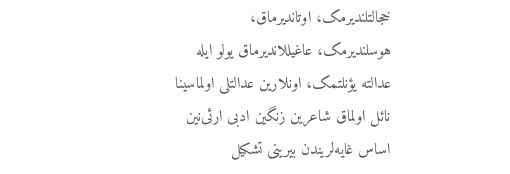خجالتلندیرمک، اوتاندیرماق، هوسلندیرمک، عاغیللاندیرماق یولو ایله عدالته یؤنلتمک، اونلارین عدالتلی اولماسینا نائل اولماق شاعرین زنگین ادبی ارثی‌نین اساس غایه‌لریندن بیرینی تشکیل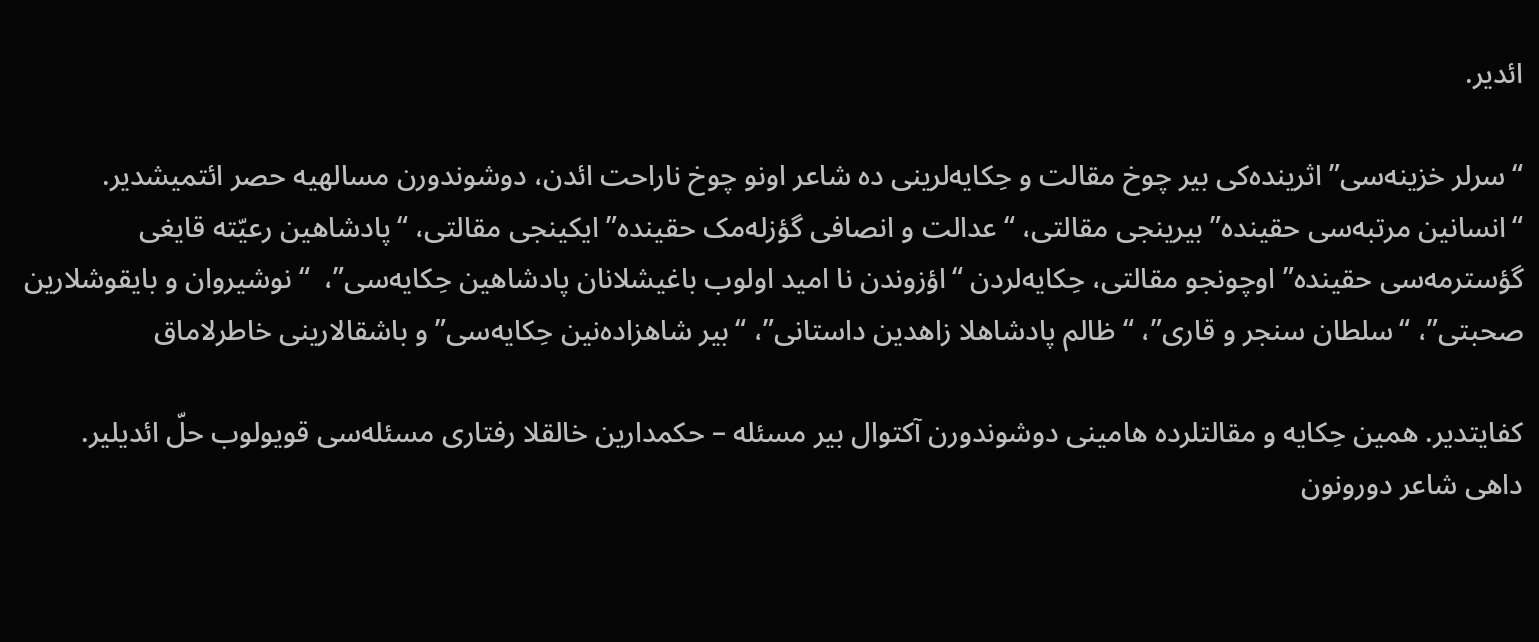ائدیر.

“سرلر خزینه‌سی” اثرینده‌کی بیر چوخ مقالت و حِکایه‌‌لرینی ده شاعر اونو چوخ ناراحت ائدن، دوشوندورن مسالهیه حصر ائتمیشدیر. “انسانین مرتبه‌سی حقینده” بیرینجی مقالتی، “عدالت و انصافی گؤز‌له‌مک حقینده” ایکینجی مقالتی، “پادشاهین رعیّته قایغی گؤسترمه‌سی حقینده” اوچونجو مقالتی، حِکایه‌‌لردن “اؤزوندن نا امید اولوب باغیشلانان پادشاهین حِکایه‌‌سی”،  “نوشیروان و بایقوشلارین صحبتی”، “سلطان سنجر و قاری”، “ظالم پادشاهلا زاهدین داستانی”، “بیر شاهزاده‌نین حِکایه‌‌سی” و باشقالارینی خاطرلاماق

کفایتدیر. همین حِکایه‌‌ و مقالتلرده هامینی دوشوندورن آکتوال بیر مسئله‌‌ – حکمدارین خالقلا رفتاری مسئله‌‌سی قویولوب حلّ ائدیلیر. داهی شاعر دورونون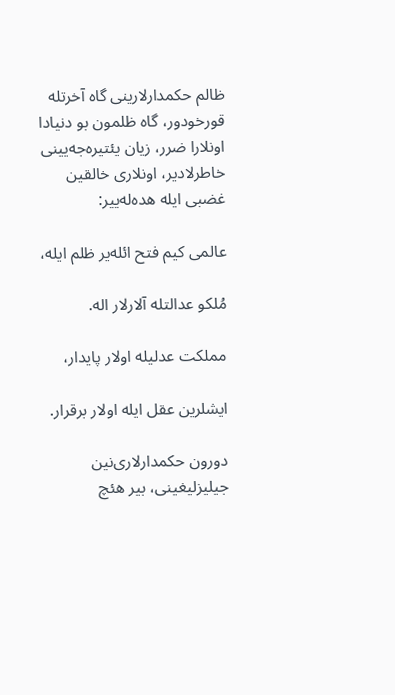ظالم حکمدارلارینی گاه آخرتله قورخودور، گاه ظلمون بو دنیادا اونلارا ضرر، زیان یئتیره‌جه‌یینی خاطرلادیر، اونلاری خالقین غضبی ایله هده‌له‌ییر:

عالمی کیم فتح ائله‌یر ظلم ایله،

مُلکو عدالتله آلارلار اله.

مملکت عدلیله اولار پایدار،

ایشلرین عقل ایله اولار برقرار.

دورون حکمدارلاری‌نین جیلیزلیغینی، بیر هئچ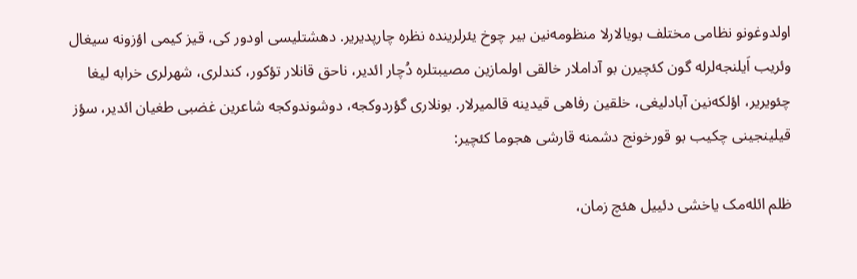اولدوغونو نظامی مختلف بویالارلا منظومه‌نین بیر چوخ یئرلرینده نظره چارپدیریر. دهشتلیسی اودور کی، قیز کیمی اؤزونه سیغال وئریب اَیلنجه‌لرله گون کئچیرن بو آداملار خالقی اولمازین مصیبتلره دُچار ائدیر، ناحق قانلار تؤکور، کندلری، شهرلری خرابه لیغا چئویریر، اؤلکه‌نین آبادلیغی، خلقین رفاهی قیدینه قالمیرلار. بونلاری گؤردوکجه، دوشوندوکجه شاعرین غضبی طغیان ائدیر، سؤز قیلینجینی چکیب بو قورخونج دشمنه قارشی هجوما کئچیر:

ظلم ائله‌مک یاخشی دئییل هئچ زمان،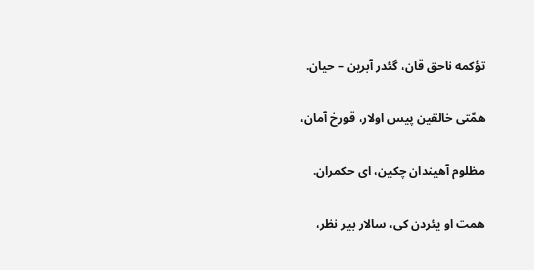تؤکمه ناحق قان، گئدر آبرین – حیان.

همّتی خالقین پیس اولار، قورخ آمان،

مظلوم آهیندان چکین، ای حکمران.

همت او یئردن کی، سالار بیر نظر،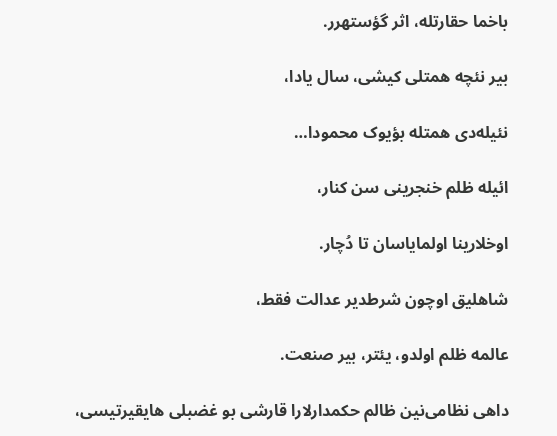باخما حقارتله، اثر گؤستهرر.

بیر نئچه همتلی کیشی، سال یادا،

نئیله‌دی همتله بؤیوک محمودا…

ائیله ظلم خنجرینی سن کنار،

اوخلارینا اولمایاسان تا دُچار.

شاهلیق اوچون شرطدیر عدالت فقط،

عالمه ظلم اولدو، یئتر، بیر صنعت.

داهی نظامی‌نین ظالم حکمدارلارا قارشی بو غضبلی هایقیرتیسی،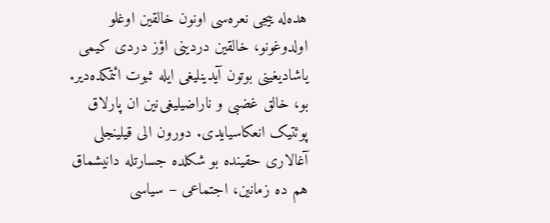هده‌له ییجی نعره‌سی اونون خالقین اوغلو اولدوغونو، خالقین دردینی اؤز دردی کیمی یاشادیغینی بوتون آیدینلیغی ایله ثبوت ائتمکده‌دیر. بو، خالق غضبی و ناراضیلیغی‌نین ان پارلاق پوئتیک انعکاسیایدی. دورون الی قیلینجلی آغالاری حقینده بو شکلده جسارتله دانیشماق هم ده زمانین، اجتماعی – سیاسی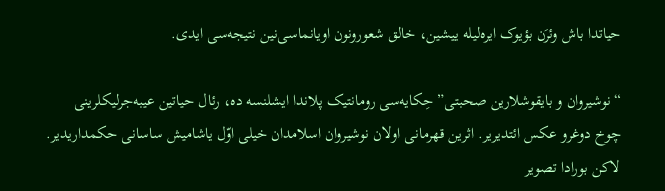حیاتدا باش وئرَن بؤیوک ایره‌لیله ییشین، خالق شعورونون اویانماسی‌نین نتیجه‌سی ایدی.

“نوشیروان و بایقوشلارین صحبتی” حِکایه‌‌سی رومانتیک پلاندا ایشلنسه ده، رئال حیاتین عیبه‌جرلیکلرینی چوخ دوغرو عکس ائتدیریر. اثرین قهرمانی اولان نوشیروان اسلامدان خیلی اوّل یاشامیش ساسانی حکمداریدیر. لاکن بورادا تصویر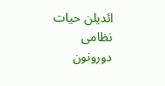ائدیلن حیات نظامی دورونون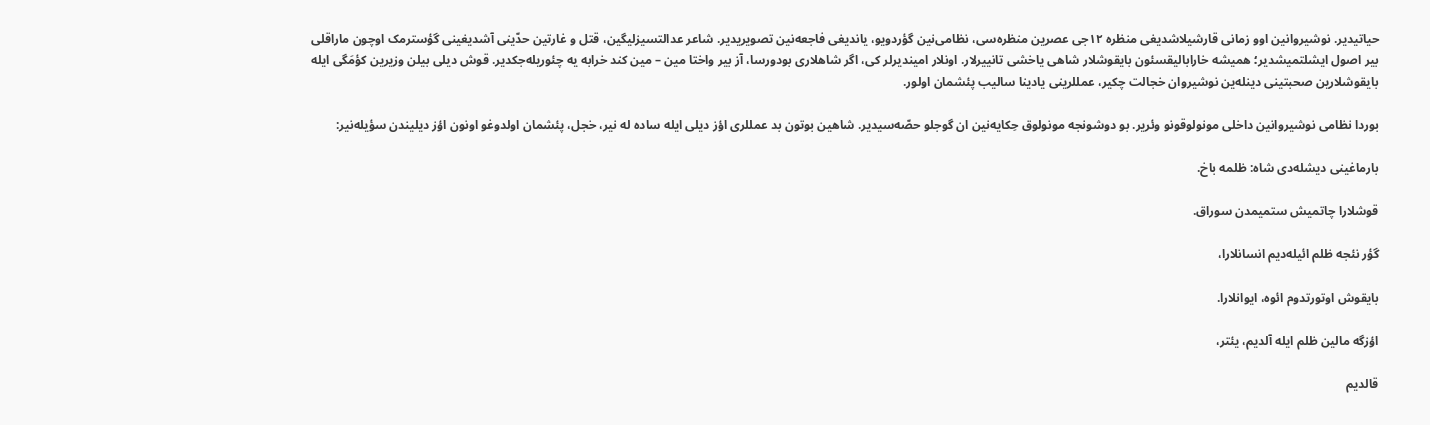حیاتیدیر. نوشیروانین اوو زمانی قارشیلاشدیغی منظره ۱۲جی عصرین منظره‌سی، نظامی‌نین گؤردویو، یاندیغی فاجعه‌‌‌نین تصویریدیر. شاعر عدالتسیزلیگین، قتل و غارتین حدّینی آشدیغینی گؤسترمک اوچون ماراقلی بیر اصول ایشلتمیشدیر؛ همیشه خارابالیقسئون بایقوشلار شاهی یاخشی تانییرلار. اونلار امیندیرلر کی، اگر شاهلاری بودورسا، آز بیر واختا مین – مین کند خرابه یه چئوریله‌جکدیر. قوش دیلی بیلن وزیرین کؤمَگی ایله بایقوشلارین صحبتینی دینله‌ین نوشیروان خجالت چکیر، عمللرینی یادینا سالیب پئشمان اولور.

بوردا نظامی نوشیروانین داخلی مونولوقونو وئریر. بو دوشونجه مونولوق حِکایه‌‌نین ان گوجلو حصّه‌‌‌سیدیر. شاهین بوتون بد عمللری اؤز دیلی ایله ساده له نیر، خجل، پئشمان اولدوغو اونون اؤز دیلیندن سؤیله‌نیر:

بارماغینی دیشله‌دی شاه: ظلمه باخ.

قوشلارا چاتمیش ستمیمدن سوراق.

گؤر نئجه ظلم ائیله‌دیم انسانلارا،

بایقوش اوتورتدوم ائوه، ایوانلارا.

اؤزگه مالین ظلم ایله آلدیم، یئتر،

قالدیم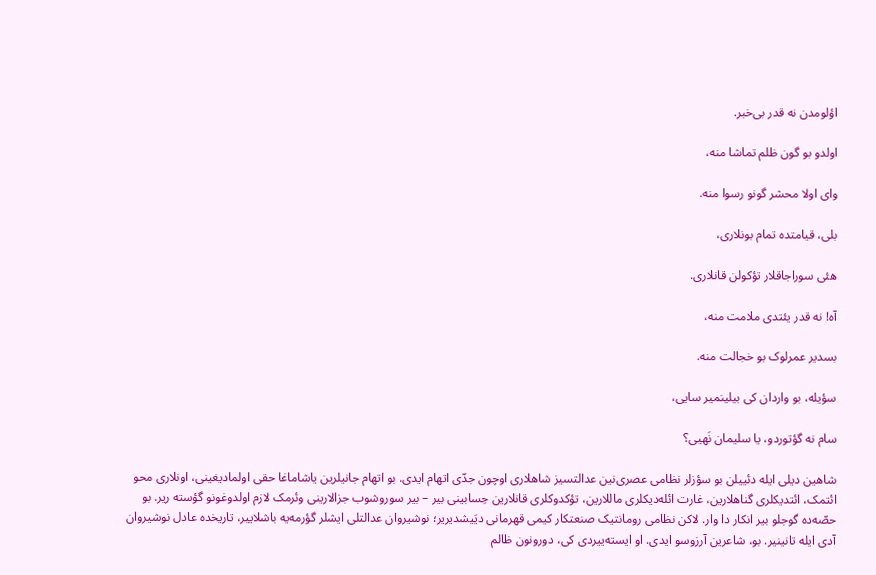اؤلومدن نه قدر بی‌خبر.

اولدو بو گون ظلم تماشا منه،

وای اولا محشر گونو رسوا منه.

بلی، قیامتده تمام بونلاری،

هئی سوراجاقلار تؤکولن قانلاری.

آه! نه قدر یئتدی ملامت منه،

بسدیر عمرلوک بو خجالت منه.

سؤیله، بو واردان کی بیلینمیر سایی،

سام نه گؤتوردو، یا سلیمان نَهیی؟

شاهین دیلی ایله دئییلن بو سؤزلر نظامی عصری‌نین عدالتسیز شاهلاری اوچون جدّی اتهام ایدی. بو اتهام جانیلرین یاشاماغا حقی اولمادیغینی، اونلاری محو ائتمک، ائتدیکلری گناهلارین، غارت ائله‌دیکلری ماللارین، تؤکدوکلری قانلارین حِسابینی بیر – بیر سوروشوب جزالارینی وئرمک لازم اولدوغونو گؤسته ریر. بو حصّه‌‌‌ده گوجلو بیر انکار دا وار. لاکن نظامی رومانتیک صنعتکار کیمی قهرمانی ديَیشدیریر؛ نوشیروان عدالتلی ایشلر گؤرمه‌یه باشلاییر، تاریخده عادل نوشیروان آدی ایله تانینیر. بو، شاعرین آرزوسو ایدی. او ایسته‌ییردی کی، دورونون ظالم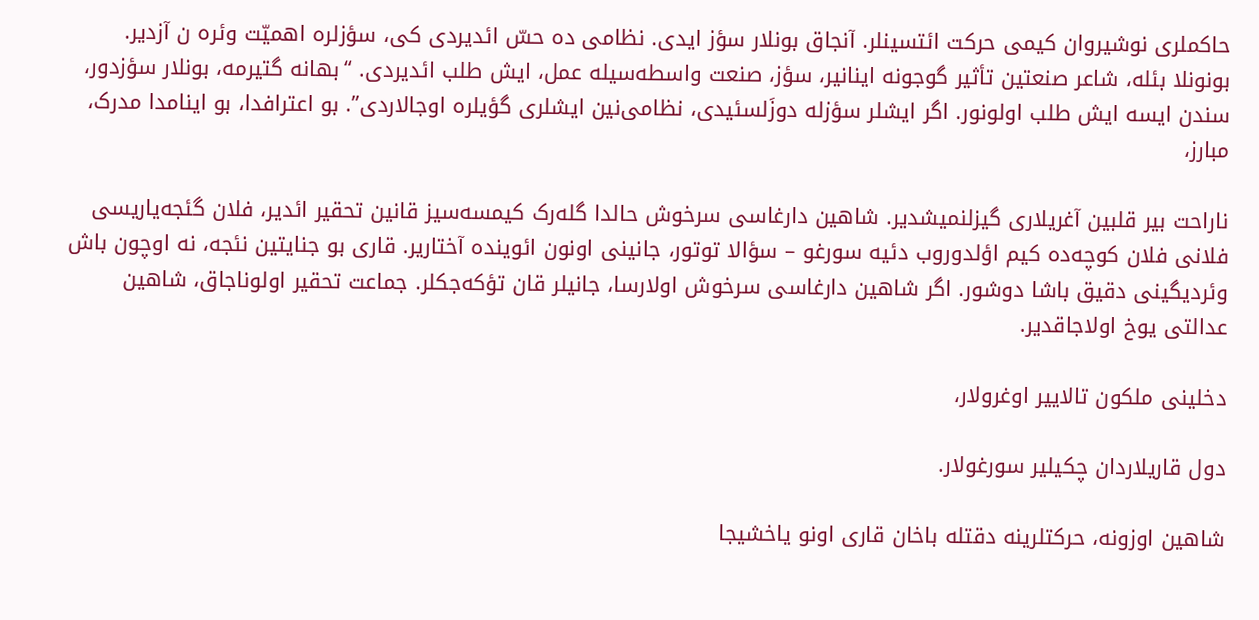حاکملری نوشیروان کیمی حرکت ائتسینلر. آنجاق بونلار سؤز ایدی. نظامی ده حسّ ائدیردی کی، سؤزلره اهميّت وئره ن آزدیر. بونونلا بئله، شاعر صنعتین تأثیر گوجونه اینانیر، سؤز، صنعت واسطه‌‌‌سیله عمل، ایش طلب ائدیردی. “بهانه گتیرمه، بونلار سؤزدور، سندن ایسه ایش طلب اولونور. اگر ایشلر سؤزله دوزَلسئیدی، نظامی‌نین ایشلری گؤیلره اوجالاردی”. بو اعترافدا، بو اینامدا مدرک، مبارز،

ناراحت بیر قلبین آغریلاری گیزلنمیشدیر. شاهین دارغاسی سرخوش حالدا گله‌رک کیمسه‌سیز قانین تحقیر ائدیر، فلان گئجه‌یاریسی فلانی فلان کوچه‌ده کیم اؤلدوروب دئیه سورغو – سؤالا توتور، جانینی اونون ائوینده آختاریر. قاری بو جنایتین نئجه، نه اوچون باش وئردیگینی دقیق باشا دوشور. اگر شاهین دارغاسی سرخوش اولارسا، جانیلر قان تؤکه‌جکلر. جماعت تحقیر اولوناجاق، شاهین عدالتی یوخ اولاجاقدیر.

دخلینی ملکون تالاییر اوغرولار،

دول قاریلاردان چکیلیر سورغولار.

شاهین اوزونه، حرکتلرینه دقتله باخان قاری اونو یاخشیجا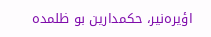اؤیره‌نیر، حکمدارین بو ظلمده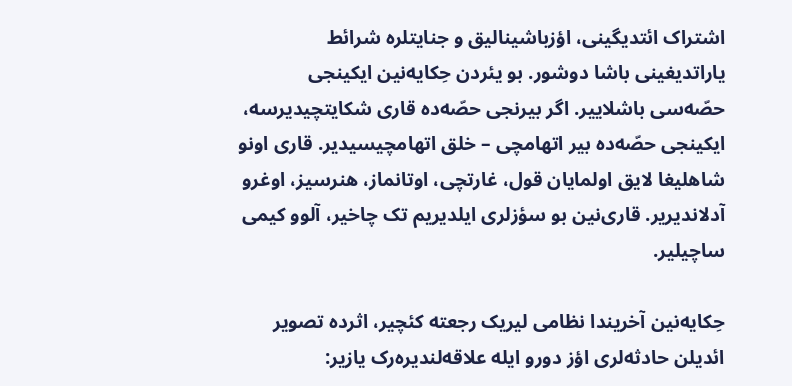اشتراک ائتدیگینی، اؤزباشینالیق و جنایتلره شرائط یاراتدیغینی باشا دوشور. بو یئردن حِکایه‌‌نین ایکینجی حصّه‌‌‌سی باشلاییر. اگر بیرنجی حصّه‌‌‌ده قاری شکایتچیدیرسه، ایکینجی حصّه‌‌‌ده بیر اتهامچی – خلق اتهامچیسیدیر. قاری اونو شاهلیغا لایق اولمایان قول، غارتچی، اوتانماز، هنرسیز، اوغرو آدلاندیریر. قاری‌نین بو سؤزلری ایلدیریم تک چاخیر، آلوو کیمی ساچیلیر.

حِکایه‌‌نین آخریندا نظامی لیریک رجعته کئچیر، اثرده تصویر ائدیلن حادثه‌‌‌لری اؤز دورو ایله علاقه‌‌‌لندیره‌رک یازیر: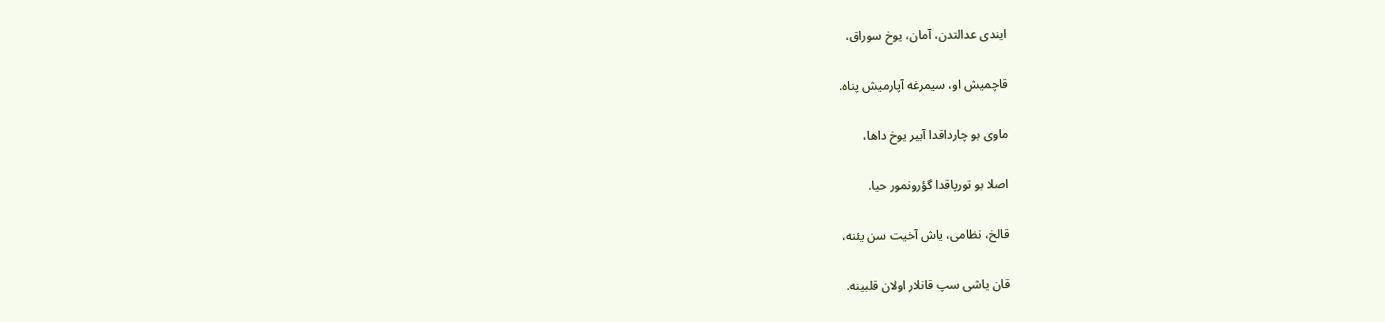ایندی عدالتدن، آمان، یوخ سوراق،

قاچمیش او، سیمرغه آپارمیش پناه.

ماوی بو چارداقدا آبیر یوخ داها،

اصلا بو تورپاقدا گؤرونمور حیا.

قالخ، نظامی، یاش آخیت سن یئنه،

قان یاشی سپ قانلار اولان قلبینه.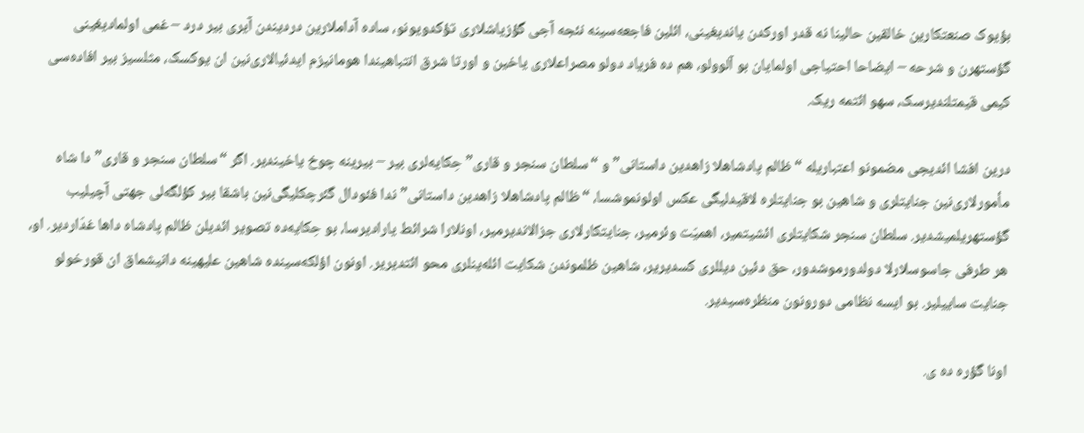بؤیوک صنعتکارین خالقین حالینا نه قدر اورکدن یاندیغینی، ائلین فاجعه‌‌‌سینه نئجه آجی گؤزیاشلاری تؤکدویونو، ساده‌ آداملارین دردیندن آیری بیر درد – غمی اولمادیغینی گؤستهرن و شرحه – ایضاحا احتیاجی اولمایان بو آلوولو، هم ده فریاد دولو مصراعلاری یاخین و اورتا شرق انتباهیندا هومانیزم ایدئیالاری‌نین ان یوکسک، مثلسیز بیر افاده‌سی کیمی قیمتلندیرسک، سهو ائتمه ریک.

درین افشا ائدیجی مضمونو اعتباریله “ظالم پادشاهلا زاهدین داستانی” و “سلطان سنجر و قاری” حِکایه‌‌لری بیر – بیرینه چوخ یاخیندیر. اگر “سلطان سنجر و قاری”دا شاه مأمورلاری‌نین جنایتلری و شاهین بو جنایتلره لاقیدلیگی عکس اولونموشسا، “ظالم پادشاهلا زاهدین داستانی”ندا فئودال گئرچکلیگی‌نین باشقا بیر کؤلگه‌لی جهتی آچیلیب گؤستهریلمیشدیر. سلطان سنجر شکایتلری ائشیتمیر، اهميّت وئرمیر، جنایتکارلاری جزالاندیرمیر، اونلارا شرائط یارادیرسا، بو حِکایه‌‌ده تصویر ائدیلن ظالم پادشاه داها غدّاردیر. او، هر طرفی جاسوسلارلا دولدورموشدور، حق دئین دیللری کسدیریر، شاهین ظلموندن شکایت ائله‌ینلری محو ائتدیریر. اونون اؤلکه‌سینده شاهین علیهینه دانیشماق ان قورخولو جنایت ساییلیر. بو ایسه نظامی دورونون منظره‌سیدیر.

اونا گؤره ده ی.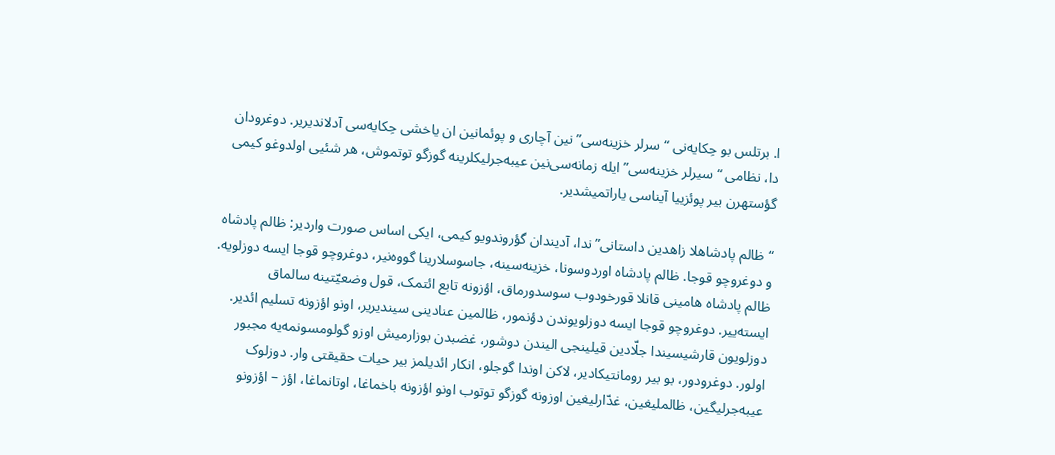ا. برتلس بو حِکایه‌‌نی “سرلر خزینه‌سی”نین آچاری و پوئمانین ان یاخشی حِکایه‌‌سی آدلاندیریر. دوغرودان دا، نظامی “سیرلر خزینه‌سی” ایله زمانه‌سی‌نین عیبه‌جرلیکلرینه گوزگو توتموش، هر شئیی اولدوغو کیمی گؤستهرن بیر پوئزییا آیناسی یاراتمیشدیر.

“ظالم پادشاهلا زاهدین داستانی”ندا، آدیندان گؤروندویو کیمی، ایکی اساس صورت واردیر: ظالم پادشاه و دوغروچو قوجا. ظالم پادشاه اوردوسونا، خزینه‌سینه، جاسوسلارینا گووه‌نیر، دوغروچو قوجا ایسه دوزلویه. ظالم پادشاه هامینی قانلا قورخودوب سوسدورماق، اؤزونه تابع ائتمک، قول وضعيّتینه سالماق ایسته‌ییر. دوغروچو قوجا ایسه دوزلویوندن دؤنمور، ظالمین عنادینی سیندیریر، اونو اؤزونه تسلیم ائدیر. دوزلویون قارشیسیندا جلّادین قیلینجی الیندن دوشور، غضبدن بوزارمیش اوزو گولومسونمه‌یه مجبور اولور. دوغرودور، بو بیر رومانتیکادیر، لاکن اوندا گوجلو، انکار ائدیلمز بیر حیات حقیقتی وار. دوزلوک عیبه‌جرلیگین، ظالملیغین، غدّارلیغین اوزونه گوزگو توتوب اونو اؤزونه باخماغا، اوتانماغا، اؤز – اؤزونو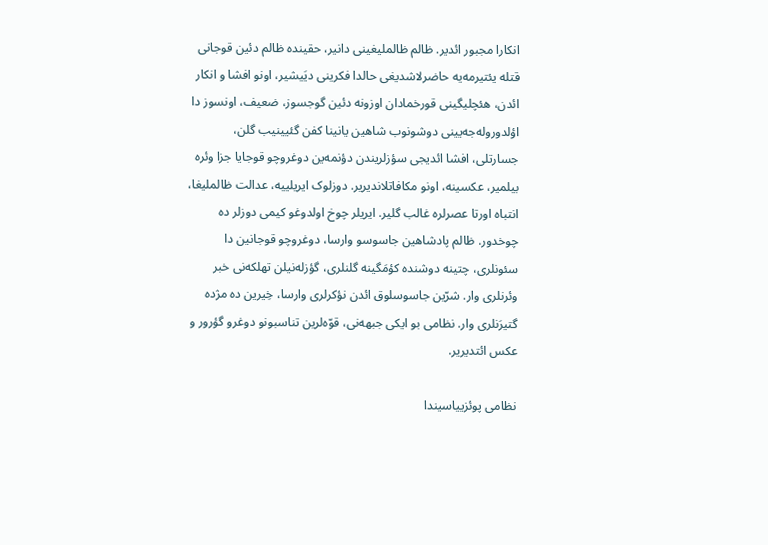انکارا مجبور ائدیر. ظالم ظالملیغینی دانیر، حقینده ظالم دئین قوجانی قتله یئتیرمه‌یه حاضرلاشدیغی حالدا فکرینی ديَیشیر، اونو افشا و انکار ائدن، هئچلیگینی قورخمادان اوزونه دئین گوجسوز، ضعیف، اونسوز دا اؤلدوروله‌جه‌یینی دوشونوب شاهین یانینا کفن گئیینیب گلن، جسارتلی، افشا ائدیجی سؤزلریندن دؤنمه‌ین دوغروچو قوجایا جزا وئره بیلمیر، عکسینه، اونو مکافاتلاندیریر. دوزلوک ایریلییه، عدالت ظالملیغا، انتباه اورتا عصرلره غالب گلیر. ایریلر چوخ اولدوغو کیمی دوزلر ده چوخدور. ظالم پادشاهین جاسوسو وارسا، دوغروچو قوجانین دا سئونلری، چتینه دوشنده کؤمَگینه گلنلری، گؤزله‌نیلن تهلکه‌‌‌نی خبر وئرنلری وار. شرّین جاسوسلوق ائدن نؤکرلری وارسا، خِیرین ده مژده‌ گتیرَنلری وار. نظامی بو ایکی جبهه‌نی، قوّه‌لرین تناسبونو دوغرو گؤرور و عکس ائتدیریر.

نظامی پوئزییاسیندا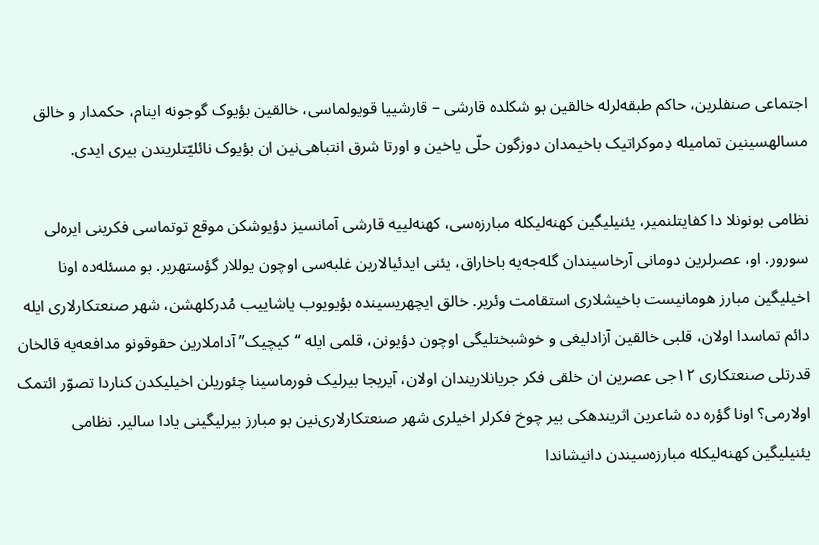اجتماعی صنفلرین، حاکم طبقه‌‌‌لرله خالقین بو شکلده قارشی – قارشییا قویولماسی، خالقین بؤیوک گوجونه اینام، حکمدار و خالق مسالهسینین تمامیله دِموکراتیک باخیمدان دوزگون حلّی یاخین و اورتا شرق انتباهی‌نین ان بؤیوک نائلیّتلریندن بیری ایدی.

نظامی بونونلا دا کفایتلنمیر، یئنیلیگین کهنه‌لیکله مبارزه‌سی، کهنه‌لییه قارشی آمانسیز دؤیوشکن موقع توتماسی فکرینی ایره‌لی سورور. او، عصرلرین دومانی آرخاسیندان گله‌جه‌یه باخاراق، یئنی ایدئیالارین غلبه‌سی اوچون یوللار گؤستهریر. بو مسئله‌‌ده اونا اخیلیگین مبارز هومانیست باخیشلاری استقامت وئریر. خالق ایچهریسینده بؤیویوب یاشاییب مُدرکلهشن، شهر صنعتکارلاری ایله دائم تماسدا اولان، قلبی خالقین آزادلیغی و خوشبختلیگی اوچون دؤیونن، قلمی ایله “کیچیک” آداملارین حقوقونو مدافعه‌یه قالخان قدرتلی صنعتکاری ۱۲جی عصرین ان خلقی فکر جریانلاریندان اولان، آیریجا بیرلیک فورماسینا چئوریلن اخیلیکدن کناردا تصوّر ائتمک اولارمی؟ اونا گؤره ده شاعرین اثریندهکی بیر چوخ فکرلر اخیلری شهر صنعتکارلاری‌نین بو مبارز بیرلیگینی یادا سالیر. نظامی یئنیلیگین کهنه‌لیکله مبارزه‌سیندن دانیشاندا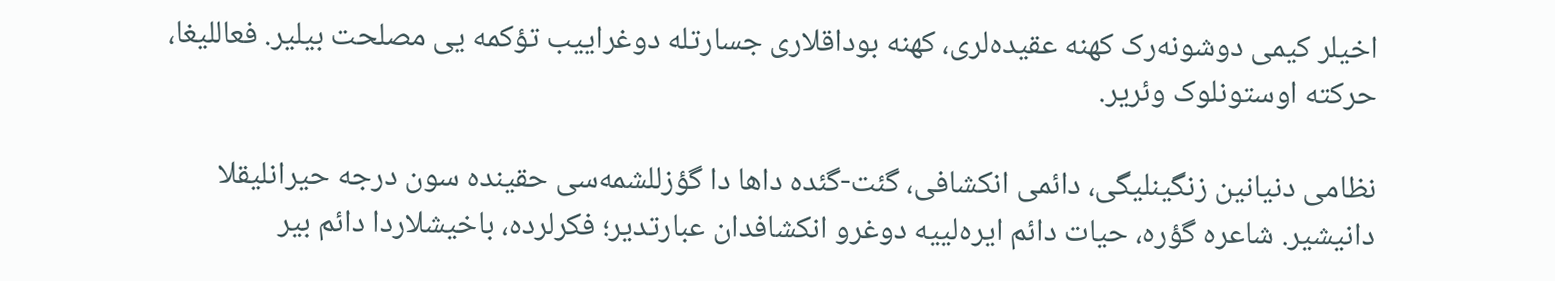اخیلر کیمی دوشونه‌رک کهنه‌ عقیده‌‌‌لری، کهنه‌ بوداقلاری جسارتله دوغراییب تؤکمه یی مصلحت بیلیر. فعاللیغا، حرکته اوستونلوک وئریر.

نظامی دنیانین زنگینلیگی، دائمی انکشافی، گئت-گئده داها دا گؤزللشمه‌سی حقینده سون درجه‌‌‌ حیرانلیقلا دانیشیر. شاعره گؤره، حیات دائم ایره‌لییه دوغرو انکشافدان عبارتدیر؛ فکرلرده، باخیشلاردا دائم بیر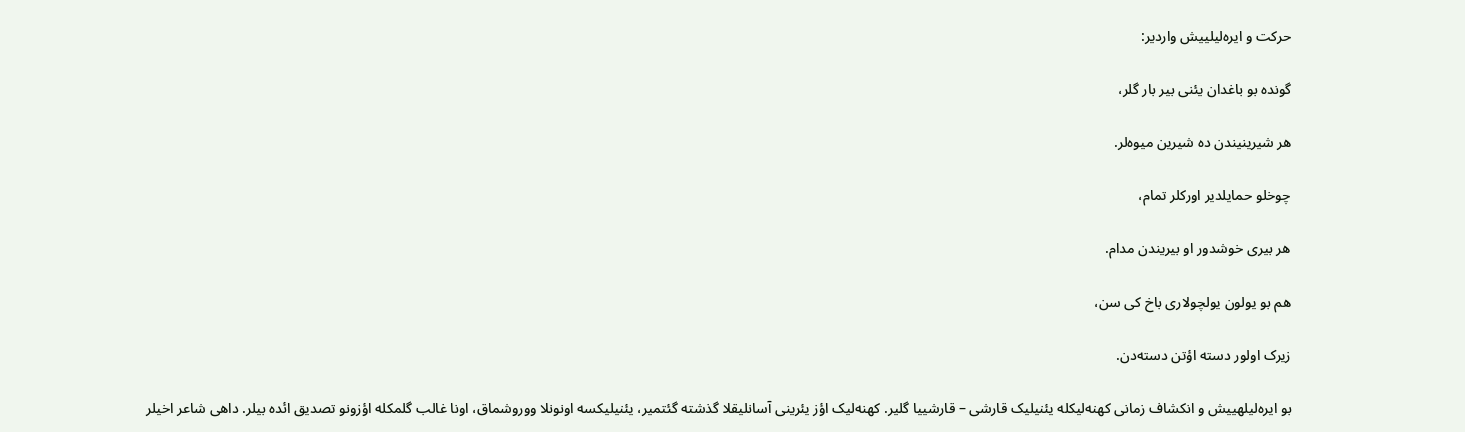حرکت و ایره‌لیلییش واردیر:

گونده بو باغدان یئنی بیر بار گلر،

هر شیرینیندن ده شیرین میوه‌‌لر.

چوخلو حمایلدیر اورکلر تمام،

هر بیری خوشدور او بیریندن مدام.

هم بو یولون یولچولاری باخ کی سن،

زیرک اولور دسته اؤتن دسته‌دن.

بو ایره‌لیلهییش و انکشاف زمانی کهنه‌لیکله یئنیلیک قارشی – قارشییا گلیر. کهنه‌لیک اؤز یئرینی آسانلیقلا گذشته‌‌ گئتمیر، یئنیلیکسه اونونلا ووروشماق، اونا غالب گلمکله اؤزونو تصدیق ائده بیلر. داهی شاعر اخیلر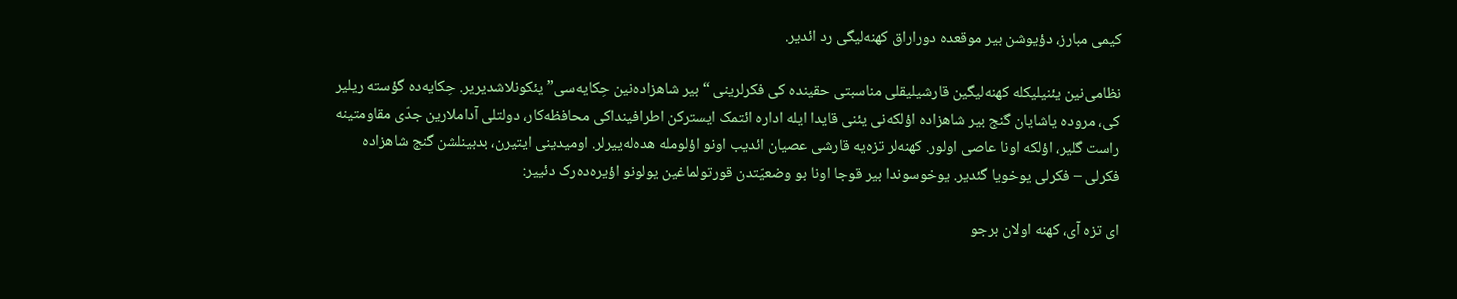کیمی مبارز، دؤیوشن بیر موقعده دوراراق کهنه‌لیگی رد ائدیر.

نظامی‌نین یئنیلیکله کهنه‌لیگین قارشیلیقلی مناسبتی حقینده کی فکرلرینی “بیر شاهزاده‌نین حِکایه‌‌سی” یئکونلاشدیریر. حِکایه‌‌ده گؤسته ریلیر کی، مروده یاشایان گنج بیر شاهزاده اؤلکه‌نی یئنی قایدا ایله اداره‌ ائتمک ایسترکن اطرافینداکی محافظه‌کار، دولتلی آداملارین جدّی مقاومتینه راست گلیر، اؤلکه اونا عاصی اولور. کهنه‌لر تزه‌یه قارشی عصیان ائدیب اونو اؤلومله هده‌له‌ییرلر. اومیدینی ایتیرن، بدبینلشن گنج شاهزاده فکرلی – فکرلی یوخویا گئدیر. یوخوسوندا بیر قوجا اونا بو وضعيّتدن قورتولماغین یولونو اؤیره‌ده‌رک دئییر:

ای تزه آی، کهنه‌ اولان برجو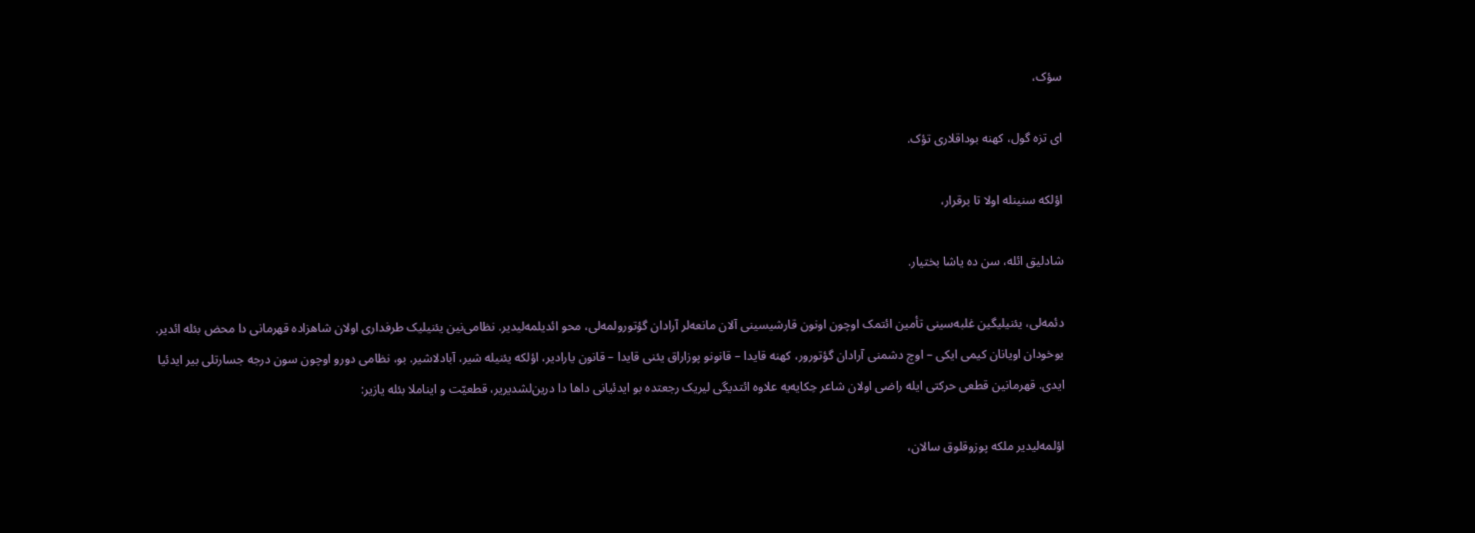سؤک،

ای تزه گول، کهنه بوداقلاری تؤک.

اؤلکه سنینله اولا تا برقرار،

شادلیق ائله، سن ده یاشا بختیار.

دئمه‌لی، یئنیلیگین غلبه‌سینی تأمین ائتمک اوچون اونون قارشیسینی آلان مانعه‌لر آرادان گؤتورولمه‌لی، محو ائدیلمه‌لیدیر. نظامی‌نین یئنیلیک طرفداری اولان شاهزاده قهرمانی دا محض بئله ائدیر. یوخودان اویانان کیمی ایکی – اوچ دشمنی آرادان گؤتورور، کهنه‌ قایدا – قانونو پوزاراق یئنی قایدا – قانون یارادیر، اؤلکه یئنیله شیر، آبادلاشیر. بو، نظامی دورو اوچون سون درجه‌‌‌ جسارتلی بیر ایدئیا ایدی. قهرمانین قطعی حرکتی ایله راضی اولان شاعر حِکایه‌‌یه علاوه‌‌ ائتدیگی لیریک رجعتده بو ایدئیانی داها دا درین‌لشدیریر، قطعیّت و ایناملا بئله یازیر:

اؤلمه‌لیدیر ملکه پوزوقلوق سالان،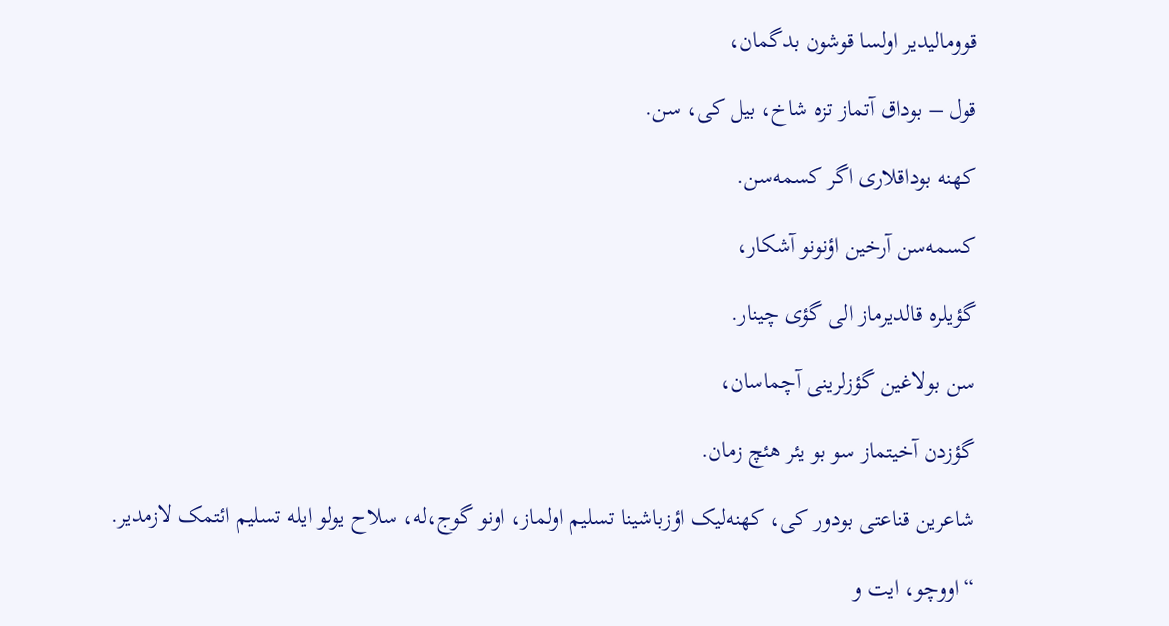قوومالیدیر اولسا قوشون بدگمان،

قول – بوداق آتماز تزه شاخ، بیل کی، سن.

کهنه‌ بوداقلاری اگر کسمه‌سن.

کسمه‌سن آرخین اؤنونو آشکار،

گؤیلره قالدیرماز الی گؤی چینار.

سن بولاغین گؤزلرینی آچماسان،

گؤزدن آخیتماز سو بو یئر هئچ زمان.

شاعرین قناعتی بودور کی، کهنه‌لیک اؤزباشینا تسلیم اولماز، اونو گوج،له، سلاح یولو ایله تسلیم ائتمک لازمدیر.

“اووچو، ایت و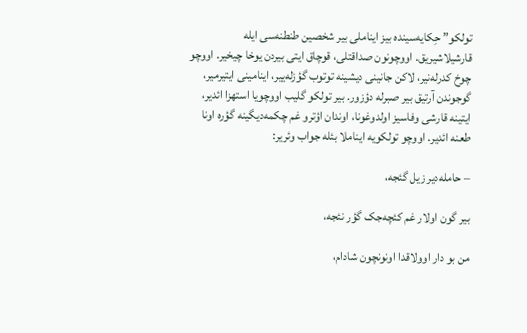تولکو” حِکایه‌‌سینده بیز ایناملی بیر شخصین طنطنه‌سی ایله قارشیلاشیریق. اووچونون صداقتلی، قوچاق ایتی بیردن یوخا چیخیر. اووچو چوخ کدرله‌نیر، لاکن جانینی دیشینه توتوب گؤزله‌ییر، اینامینی ایتیرمیر، گوجوندن آرتیق بیر صبرله دؤزور. بیر تولکو گلیب اووچویا استهزا ائدیر، ایتینه قارشی وفاسیز اولدوغونا، اوندان اؤترو غم چکمه‌دیگینه گؤره اونا طعنه ائدیر. اووچو تولکویه ایناملا بئله جواب وئریر:

– حامله‌دیر زیل گئجه،

بیر گون اولار غم کئچه‌جک گؤر نئجه،

من بو دار اوولاقدا اونونچون شادام،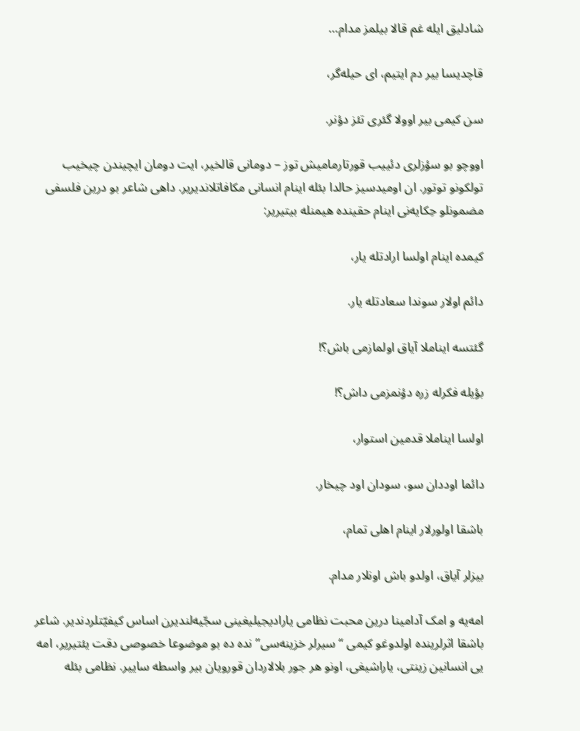شادلیق ایله غم قالا بیلمز مدام…

قاچدیسا بیر دم ایتیم، ای حیله‌‌‌گر،

سن کیمی بیر اوولا گئری تئز دؤنر.

اووچو بو سؤزلری دئییب قورتارمامیش توز – دومانی قالخیر، ایت دومان ایچیندن چیخیب تولکونو توتور. ان اومیدسیز حالدا بئله اینام انسانی مکافاتلاندیریر. داهی شاعر بو درین فلسفی مضمونلو حِکایه‌‌نی اینام حقینده هیمنله بیتیریر:

کیمده اینام اولسا ارادتله یار،

دائم اولار سوندا سعادتله یار.

گئتسه ایناملا آیاق اولمازمی باش؟!

بؤیله فکرله زره دؤنمزمی داش؟!

اولسا ایناملا قدمین استوار،

دائما اوددان سو، سودان اود چیخار.

باشقا اولورلار اینام اهلی تمام،

بیزلر آیاق، اولدو باش اونلار مدام.

امه‌یه و امک آدامینا درین محبت نظامی یارادیجیلیغینی سجّیه‌‌لندیرن اساس کیفيّتلردندیر. شاعر باشقا اثرلرینده اولدوغو کیمی “سیرلر خزینه‌سی”نده ده بو موضوعا خصوصی دقت یئتیریر، امه یی انسانین زینتی، یاراشیغی، اونو هر جور بلالاردان قورویان بیر واسطه‌‌‌ ساییر. نظامی بئله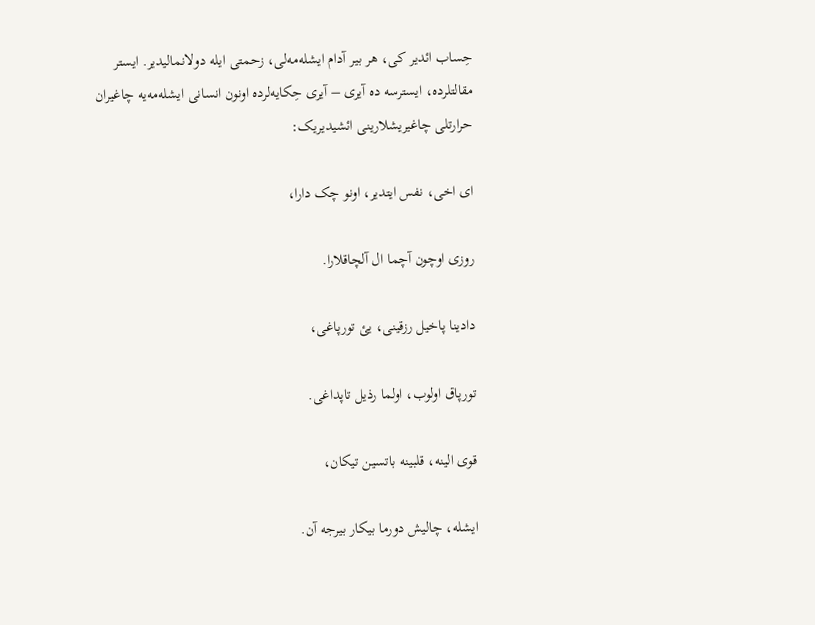حِساب ائدیر کی، هر بیر آدام ایشله‌مه‌لی، زحمتی ایله دولانمالیدیر. ایستر مقالتلرده، ایسترسه ده آیری – آیری حِکایه‌‌لرده اونون انسانی ایشله‌مه‌یه چاغیران حرارتلی چاغیریشلارینی ائشیدیریک:

ای اخی، نفس ایتدیر، اونو چک دارا،

روزی اوچون آچما ال آلچاقلارا.

دادینا پاخیل رزقینی، یئ تورپاغی،

تورپاق اولوب، اولما رذیل تاپداغی.

قوی الینه، قلبینه باتسین تیکان،

ایشله، چالیش دورما بیکار بیرجه آن.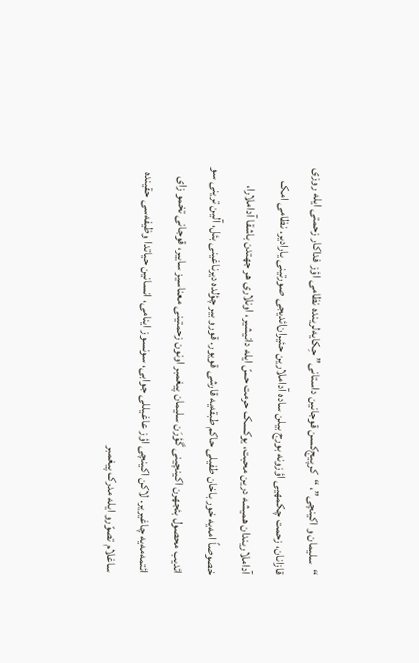“سلیمان و اکینچی”، “کرپیج‌کسن قوجانین داستانی” حِکایه‌‌لرینده نظامی اؤز فداکار زحمتی ایله روزی قازانان، زحمت چکمهیی اؤزونه بورج بیلن ساده‌ آداملارین حئیران‌ائدیجی صورتینی یارادیر. نظامی امک آداملاریندان همیشه درین محبت، یوکسک حرمت حسّ ایله دانیشیر، اونلاری هر جهتدن باشقا آداملارا، خصوصاً امه‌یه خور باخان طفیلی حاکم طبقه‌‌‌یه قارشی قویور. قورو بیر چؤلده دیرناغینی بئل، آلین ترینی سو ائدیب محصول بئجهرن اکینچینی گؤرَن سلیمان پیغمبر اونون زحمتینی معناسیز ساییر، قوجانی تخمو زای ائتمه‌مه‌یه چاغیریر. لاکن اکینچی اؤز عاغیللی جوابی، سونسوز اینامی، انسانین حیاتدا وظیفه‌‌‌سی حقینده ساغلام تصوّرو ایله مدرک پیغمبر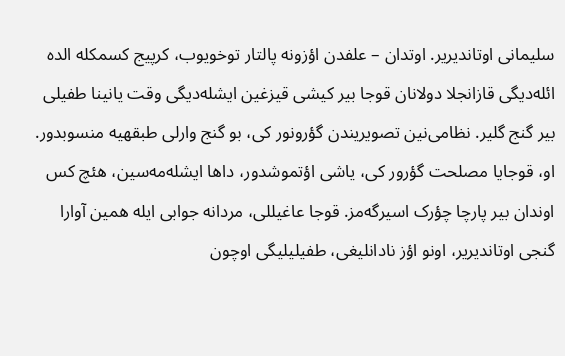سلیمانی اوتاندیریر. اوتدان – علفدن اؤزونه پالتار توخویوب، کرپیج کسمکله الده ائله‌دیگی قازانجلا دولانان قوجا بیر کیشی قیزغین ایشله‌دیگی وقت یانینا طفیلی بیر گنج گلیر. نظامی‌نین تصویریندن گؤرونور کی، بو گنج وارلی طبقهیه منسوبدور. او، قوجایا مصلحت گؤرور کی، یاشی اؤتموشدور، داها ایشله‌مه‌سین، هئچ کس اوندان بیر پارچا چؤرک اسیرگه‌مز. قوجا عاغیللی، مردانه جوابی ایله همین آوارا گنجی اوتاندیریر، اونو اؤز نادانلیغی، طفیلیلیگی اوچون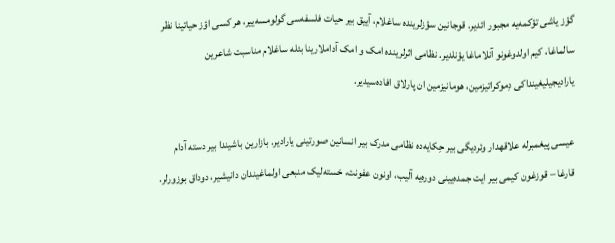گؤز یاشی تؤکمه‌یه مجبور ائدیر. قوجانین سؤزلرینده ساغلام، آییق بیر حیات فلسفه‌سی گولومسه‌ییر، هر کسی اؤز حیاتینا نظر سالماغا، کیم اولدوغونو آنلاماغا یؤنلدیر. نظامی اثرلرینده امک و امک آداملارینا بئله ساغلام مناسبت شاعرین یارادیجیلیغینداکی دِموکراتیزمین، هومانیزمین ان پارلاق افاده‌سیدیر.

عیسی پیغمبرله علاقهدار وئردیگی بیر حِکایه‌‌ده نظامی مدرک بیر انسانین صورتینی یارادیر. بازارین باشیندا بیر دسته آدام قارغا – قوزغون کیمی بیر ایت جمده‌یینی دوره‌یه آلیب، اونون عفونت، خسته‌لیک منبعی اولماغیندان دانیشیر، دوداق بوزورلر.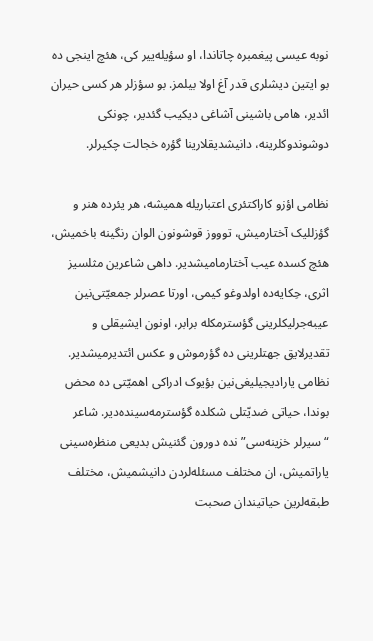نوبه‌‌ عیسی پیغمبره چاتاندا، او سؤیله‌ییر کی، هئچ اینجی ده بو ایتین دیشلری قدر آغ اولا بیلمز. بو سؤزلر هر کسی حیران ائدیر، هامی باشینی آشاغی دیکیب گئدیر، چونکی دوشوندوکلرینه، دانیشدیقلارینا گؤره خجالت چکیرلر.

نظامی اؤزو کاراکتئری اعتباریله همیشه، هر یئرده هنر و گؤزللیک آختارمیش، توووز قوشونون الوان رنگینه باخمیش، هئچ کسده عیب آختارمامیشدیر. داهی شاعرین مثلسیز اثری، حِکایه‌‌ده اولدوغو کیمی، اورتا عصرلر جمعيّتی‌نین عیبه‌جرلیکلرینی گؤسترمکله برابر، اونون ایشیقلی و تقدیرلایق جهتلرینی ده گؤرموش و عکس ائتدیرمیشدیر. نظامی یارادیجیلیغی‌نین بؤیوک ادراکی اهميّتی ده محض بوندا، حیاتی ضديّتلی شکلده گؤسترمه‌سینده‌دیر. شاعر “سیرلر خزینه‌سی”نده دورون گئنیش بدیعی منظره‌سینی یاراتمیش، ان مختلف مسئله‌‌لردن دانیشمیش، مختلف طبقه‌‌‌لرین حیاتیندان صحبت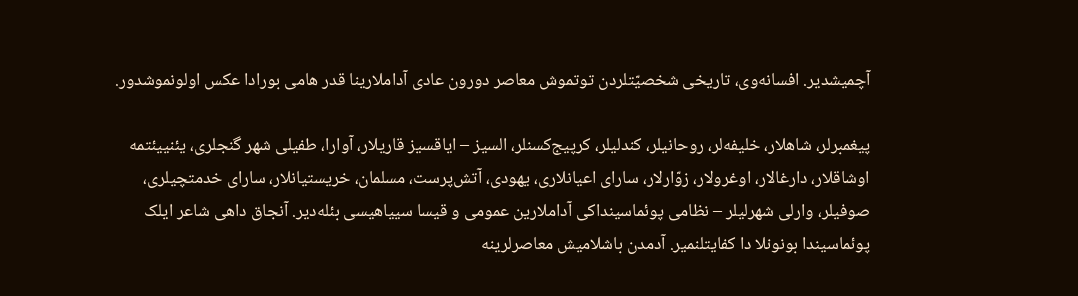آچمیشدیر. افسانه‌وی، تاریخی شخصیّتلردن توتموش معاصر دورون عادی آداملارینا قدر هامی بورادا عکس اولونموشدور.

پیغمبرلر، شاهلار، خلیفه‌لر، روحانیلر، کندلیلر، کرپیج‌کسنلر، السیز – ایاقسیز قاریلار، آوارا، طفیلی شهر گنجلری، یئنییئتمه اوشاقلار، دارغالار، اوغرولار، زوّارلار، سارای اعیانلاری، یهودی، آتش‌پرست، مسلمان، خریستیانلار، سارای خدمتچیلری، صوفیلر، وارلی شهرلیلر – نظامی پوئماسینداکی آداملارین عمومی و قیسا سییاهیسی بئله‌دیر. آنجاق داهی شاعر ایلک پوئماسیندا بونونلا دا کفایتلنمیر. آدمدن باشلامیش معاصرلرینه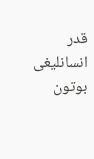قدر انسانلیغی بوتون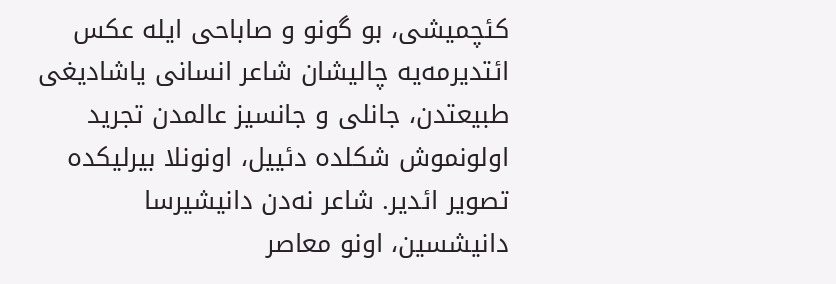کئچمیشی، بو گونو و صاباحی ایله عکس ائتدیرمه‌یه چالیشان شاعر انسانی یاشادیغی طبیعتدن، جانلی و جانسیز عالمدن تجرید اولونموش شکلده دئییل، اونونلا بیرلیکده تصویر ائدیر. شاعر نه‌دن دانیشیرسا دانیشسین، اونو معاصر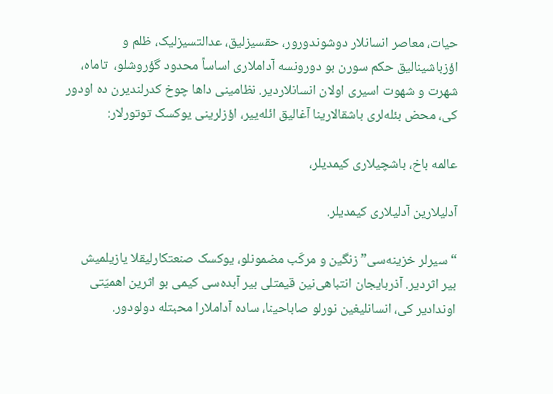حیات، معاصر انسانلار دوشوندورور، حقسیزلیق، عدالتسیزلیک، ظلم و اؤزباشینالیق حکم سورن بو دورونسه آداملاری اساساً محدود گؤروشلو،  تاماه، شهرت و شهوت اسیری اولان انسانلاردیر. نظامینی داها چوخ کدرلندیرن ده اودور کی، محض بئله‌لری باشقالارینا آغالیق ائله‌ییر، اؤزلرینی یوکسک توتورلار:

عالمه باخ، باشچیلاری کیمدیلر،

آدلیلارین آدلیلاری کیمدیلر.

“سیرلر خزینه‌سی” زنگین و مرکّب مضمونلو، یوکسک صنعتکارلیقلا یازیلمیش بیر اثردیر. آذربایجان انتباهی‌نین قیمتلی بیر آبده‌سی کیمی بو اثرین اهميّتی اوندادیر کی، انسانلیغین نورلو صاباحینا، ساده‌ آداملارا محبتله دولودور.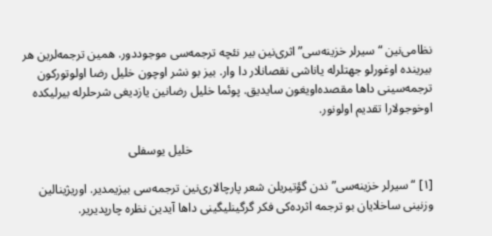نظامی‌نین “سیرلر خزینه‌سی” اثری‌نین بیر نئچه ترجمه‌سی موجوددور. همین ترجمه‌لرین هر بیرینده اوغورلو جهتلرله یاناشی نقصانلار دا وار. بیز بو نشر اوچون خلیل رضا اولوتورکون ترجمه‌سینی داها مقصده‌اویغون سایدیق. پوئما خلیل رضانین یازدیغی شرحلرله بیرلیکده اوخوجولارا تقدیم اولونور.

                                                                             خلیل یوسفلی

[۱] “سیرلر خزینه‌سی”ندن گؤتیریلن شعر پارچالاری‌نین ترجمه‌سی بیزیمدیر. اوریژینالین وزنینی ساخلایان بو ترجمه‌ اثرده‌کی فکر گرگینلیگینی داها آیدین نظره چارپدیریر.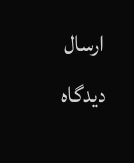ارسال دیدگاه